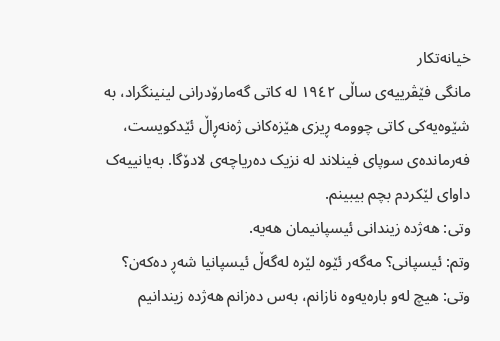خیانەتکار
مانگی فێڤرییەی ساڵی ١٩٤٢ لە کاتی گەمارۆدرانی لینینگراد، بە شێوەیەکی کاتی چوومە ڕیزی هێزەکانی ژەنەڕاڵ ئێدکویست، فەرماندەی سوپای فینلاند لە نزیک دەریاچەی لادۆگا. بەیانییەک داوای لێکردم بچم بیبینم.
وتی: هەژدە زیندانی ئیسپانیمان هەیە.
وتم: ئیسپانی؟ مەگەر ئێوە لێرە لەگەڵ ئیسپانیا شەڕ دەکەن؟
وتی: هیچ لەو بارەیەوە نازانم، بەس دەزانم هەژدە زیندانیم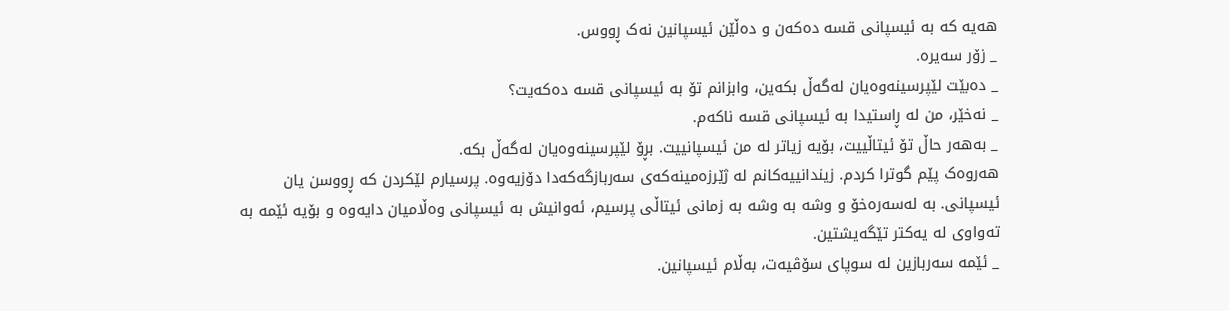هەیە کە بە ئیسپانی قسە دەکەن و دەڵێن ئیسپانین نەک ڕووس.
_ زۆر سەیرە.
_ دەبێت لێپرسینەوەیان لەگەڵ بکەین، وابزانم تۆ بە ئیسپانی قسە دەکەیت؟
_ نەخێر، من لە ڕاستیدا بە ئیسپانی قسە ناکەم.
_ بەهەر حاڵ تۆ ئیتاڵییت، بۆیە زیاتر لە من ئیسپانییت. بڕۆ لێپرسینەوەیان لەگەڵ بکە.
هەروەک پێم گوترا کردم. زیندانییەکانم لە ژێرزەمینەکەی سەربازگەکەدا دۆزیەوە. پرسیارم لێکردن کە ڕووسن یان ئیسپانی. بە لەسەرەخۆ و وشە بە وشە بە زمانی ئیتاڵی پرسیم، ئەوانیش بە ئیسپانی وەڵامیان دایەوە و بۆیە ئێمە بە تەواوی لە یەکتر تێگەیشتین.
_ ئێمە سەربازین لە سوپای سۆڤیەت، بەڵام ئیسپانین.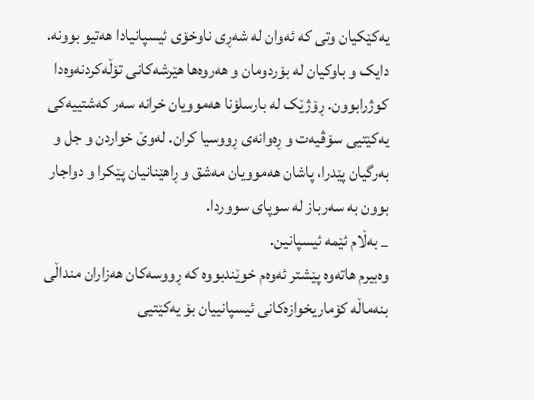یەکێکیان وتی کە ئەوان لە شەڕی ناوخۆی ئیسپانیادا هەتیو بوونە. دایک و باوکیان لە بۆردومان و هەروەها هێرشەکانی تۆڵەکردنەوەدا کوژرابوون. ڕۆژێک لە بارسلۆنا هەموویان خرانە سەر کەشتییەکی یەکێتیی سۆڤیەت و ڕەوانەی ڕووسیا کران. لەوێ خواردن و جل و بەرگیان پێدرا، پاشان هەموویان مەشق و ڕاهێنانیان پێکرا و دواجار بوون بە سەرباز لە سوپای سووردا.
_ بەڵام ئێمە ئیسپانین.
وەبیرم هاتەوە پێشتر ئەوەم خوێندبووە کە ڕووسەکان هەزاران منداڵی بنەماڵە کۆماریخوازەکانی ئیسپانییان بۆ یەکێتیی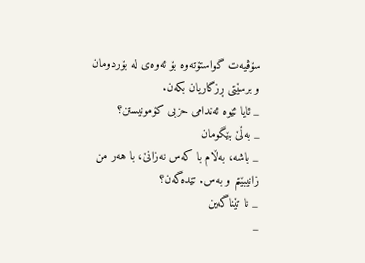سۆڤیەت گواستۆتەوە بۆ ئەوەی لە بۆردومان و برسێتی ڕزگاریان بکەن.
_ ئایا ئێوە ئەندامی حزبی کۆمونیستن؟
_ بەڵێ بێگومان
_ باشە، بەڵام با کەس نەزانێ، با هەر من زانیبێتم و بەس. تێدەگەن؟
_ نا تێناگەین
_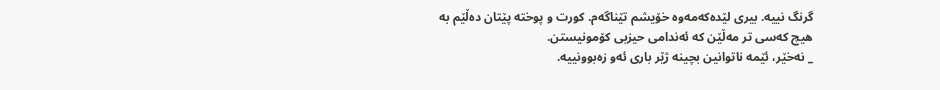گرنگ نییە. بیری لێدەکەمەوە خۆیشم تێناگەم. کورت و پوختە پێتان دەڵێم بە هیچ کەسی تر مەڵێن کە ئەندامی حیزبی کۆمونیستن.
_ نەخێر، ئێمە ناتوانین بچینە ژێر باری ئەو زەبوونییە.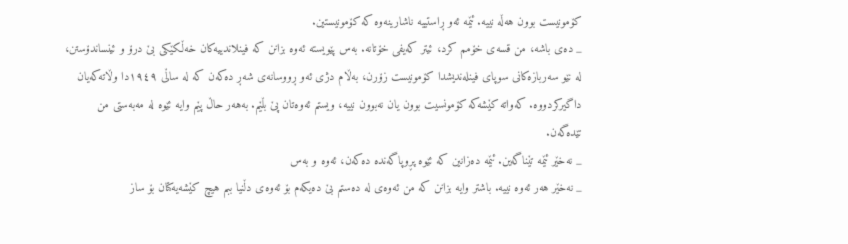کۆمونیست بوون هەڵە نییە. ئێمە ئەو ڕاستییە ناشارینەوە کە کۆمونیستین.
_ دەی باشە، من قسەی خۆمم کرد، ئیتر کەیفی خۆتانە. بەس پێویستە ئەوە بزانن کە فینلاندییەکان خەڵکێکی بێ درۆ و ئینساندۆستن، لە نێو سەربازەکانی سوپای فینلەندیشدا کۆمونیست زۆرن، بەڵام دژی ئەو ڕووسانەی شەڕ دەکەن کە لە ساڵی ١٩٤٩دا وڵاتەکەیان داگیرکردووە. کەواتە کێشەکە کۆمونسیت بوون یان نەبوون نییە، ویستم ئەوەتان پێ بڵێم. بەهەر حاڵ پێم وایە ئێوە لە مەبەستی من تێدەگەن.
_ نەخێر ئێمە تێناگەین. ئێمە دەزانین کە ئێوە پڕوپاگەندە دەکەن، ئەوە و بەس
_ نەخێر هەر ئەوە نییە. باشتر وایە بزانن کە من ئەوەی لە دەستم بێ دەیکەم بۆ ئەوەی دڵنیا ببم هیچ کێشەیەکتان بۆ ساز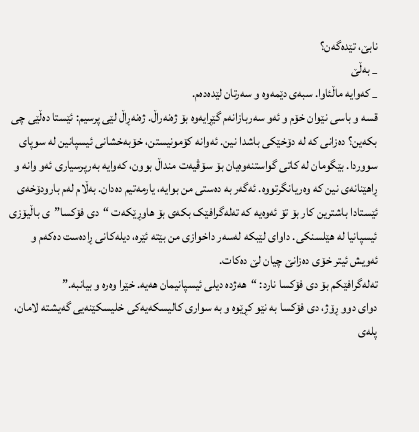نابێ، تێدەگەن؟
_ بەڵێ
_ کەوایە ماڵئاوا. سبەی دێمەوە و سەرتان لێدەدەم.
قسە و باسی نێوان خۆم و ئەو سەربازانەم گێڕایەوە بۆ ژەنەراڵ. ژەنەڕاڵ لێی پرسیم: ئێستا دەڵێی چی بکەین؟ دەزانی کە لە دۆخێکی باشدا نین. ئەوانە کۆمونیستن، خۆبەخشانی ئیسپانین لە سوپای سووردا. بێگومان لە کاتی گواستنەوەیان بۆ سۆڤیەت منداڵ بوون، کەوایە بەرپرسیاری ئەو وانە و ڕاهێنانەی نین کە وەریانگرتووە. ئەگەر بە دەستی من بوایە، یارمەتیم دەدان. بەڵام لەم بارودۆخەی ئێستادا باشترین کار بۆ تۆ ئەوەیە کە تەلەگرافێک بکەی بۆ هاوڕێکەت “دی فۆکسا”ی باڵیۆزی ئیسپانیا لە هێلسنکی. داوای لێبکە لەسەر داخوازی من بێتە ئێرە، دیلەکانی ڕادەست دەکەم و ئەویش ئیتر خۆی دەزانێ چیان لێ دەکات.
تەلەگرافێکم بۆ دی فۆکسا نارد: “هەژدە دیلی ئیسپانیمان هەیە. خێرا وەرە و بیانبە.”
دوای دوو ڕۆژ، دی فۆکسا بە نێو کڕێوە و بە سواری کالیسکەیەکی خلیسکێنەیی گەیشتە لامان، پلەی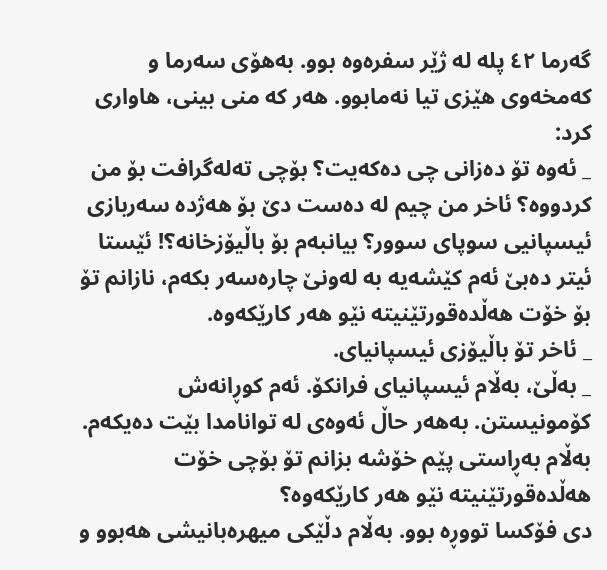گەرما ٤٢ پلە لە ژێر سفرەوە بوو. بەهۆی سەرما و کەمخەوی هێزی تیا نەمابوو. هەر کە منی بینی، هاواری کرد:
_ ئەوە تۆ دەزانی چی دەکەیت؟ بۆچی تەلەگرافت بۆ من کردووە؟ ئاخر من چیم لە دەست دێ بۆ هەژدە سەربازی ئیسپانیی سوپای سوور؟ بیانبەم بۆ باڵیۆزخانە؟! ئێستا ئیتر دەبێ ئەم کێشەیە بە لەونێ چارەسەر بکەم، نازانم تۆ بۆ خۆت هەڵدەقورتێنیتە نێو هەر کارێکەوە.
_ ئاخر تۆ باڵیۆزی ئیسپانیای.
_ بەڵێ، بەڵام ئیسپانیای فرانکۆ. ئەم کوڕانەش کۆمونیستن. بەهەر حاڵ ئەوەی لە توانامدا بێت دەیکەم. بەڵام بەڕاستی پێم خۆشە بزانم تۆ بۆچی خۆت هەڵدەقورتێنیتە نێو هەر کارێکەوە؟
دی فۆکسا تووڕە بوو. بەڵام دڵێکی میهرەبانیشی هەبوو و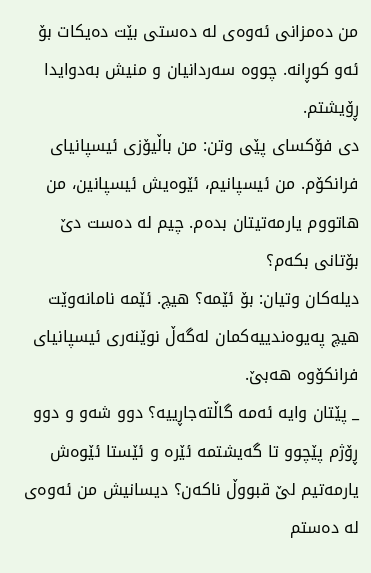من دەمزانی ئەوەی لە دەستی بێت دەیکات بۆ ئەو کوڕانە. چووە سەردانیان و منیش بەدوایدا ڕۆیشتم.
دی فۆکسای پێی وتن: من باڵیۆزی ئیسپانیای فرانکۆم. من ئیسپانیم، ئێوەیش ئیسپانین، من هاتووم یارمەتیتان بدەم. چیم لە دەست دێ بۆتانی بکەم؟
دیلەکان وتیان: بۆ ئێمە؟ هیچ. ئێمە نامانەوێت هیچ پەیوەندییەکمان لەگەڵ نوێنەری ئیسپانیای فرانکۆوە هەبێ.
_ پێتان وایە ئەمە گاڵتەجاڕییە؟ دوو شەو و دوو ڕۆژم پێچوو تا گەیشتمە ئێرە و ئێستا ئێوەش یارمەتیم لێ قبووڵ ناکەن؟ دیسانیش من ئەوەی لە دەستم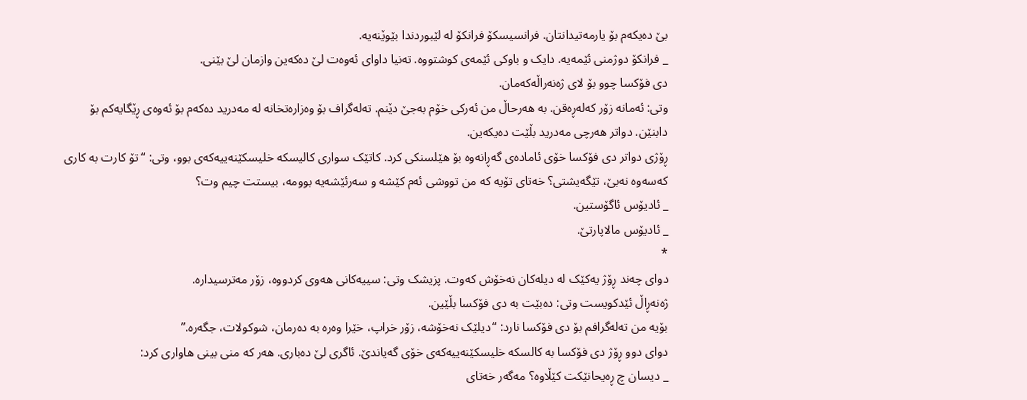بێ دەیکەم بۆ یارمەتیدانتان. فرانسیسکۆ فرانکۆ لە لێبوردندا بێوێنەیە.
_ فرانکۆ دوژمنی ئێمەیە. دایک و باوکی ئێمەی کوشتووە. تەنیا داوای ئەوەت لێ دەکەین وازمان لێ بێنی.
دی فۆکسا چوو بۆ لای ژەنەراڵەکەمان.
وتی: ئەمانە زۆر کەلەڕەقن. بە هەرحاڵ من ئەرکی خۆم بەجێ دێنم. تەلەگراف بۆ وەزارەتخانە لە مەدرید دەکەم بۆ ئەوەی ڕێگایەکم بۆ دابنێن. دواتر هەرچی مەدرید بڵێت دەیکەین.
ڕۆژی دواتر دی فۆکسا خۆی ئامادەی گەڕانەوە بۆ هێلسنکی کرد. کاتێک سواری کالیسکە خلیسکێنەییەکەی بوو، وتی: “تۆ کارت بە کاری کەسەوە نەبێ، تێگەیشتی؟ خەتای تۆیە کە من تووشی ئەم کێشە و سەرئێشەیە بوومە، بیستت چیم وت؟
_ ئادیۆس ئاگۆستین.
_ ئادیۆس مالاپارتێ.
*
دوای چەند ڕۆژ یەکێک لە دیلەکان نەخۆش کەوت. پزیشک وتی: سییەکانی هەوی کردووە، زۆر مەترسیدارە.
ژەنەڕاڵ ئێدکویست وتی: دەبێت بە دی فۆکسا بڵێین.
بۆیە من تەلەگرافم بۆ دی فۆکسا نارد: “دیلێک نەخۆشە، زۆر خراپ، خێرا وەرە بە دەرمان، شوکولات، جگەرە.”
دوای دوو ڕۆژ دی فۆکسا بە کالسکە خلیسکێنەییەکەی خۆی گەیاندێ. ئاگری لێ دەباری. هەر کە منی بینی هاواری کرد:
_ دیسان چ ڕەیحانێکت کێڵاوە؟ مەگەر خەتای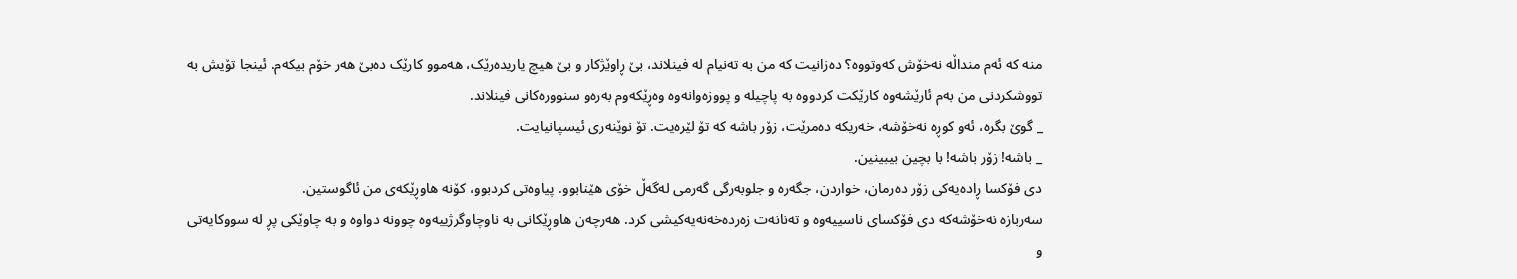منە کە ئەم منداڵە نەخۆش کەوتووە؟ دەزانیت کە من بە تەنیام لە فینلاند، بێ ڕاوێژکار و بێ هیچ یاریدەرێک، هەموو کارێک دەبێ هەر خۆم بیکەم. ئینجا تۆیش بە تووشکردنی من بەم ئارێشەوە کارێکت کردووە بە پاچیلە و پووزەوانەوە وەڕێکەوم بەرەو سنوورەکانی فینلاند.
_ گوێ بگرە، ئەو کوڕە نەخۆشە، خەریکە دەمرێت، زۆر باشە کە تۆ لێرەیت. تۆ نوێنەری ئیسپانیایت.
_ باشە! زۆر باشە! با بچین بیبینین.
دی فۆکسا ڕادەیەکی زۆر دەرمان، خواردن، جگەرە و جلوبەرگی گەرمی لەگەڵ خۆی هێنابوو. پیاوەتی کردبوو، کۆنە هاوڕێکەی من ئاگوستین.
سەربازە نەخۆشەکە دی فۆکسای ناسییەوە و تەنانەت زەردەخەنەیەکیشی کرد. هەرچەن هاوڕێکانی بە ناوچاوگرژییەوە چوونە دواوە و بە چاوێکی پڕ لە سووکایەتی و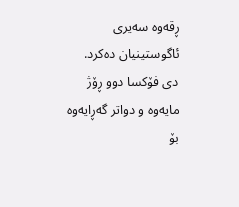ڕقەوە سەیری ئاگوستینیان دەکرد.
دی فۆکسا دوو ڕۆژ مایەوە و دواتر گەڕایەوە بۆ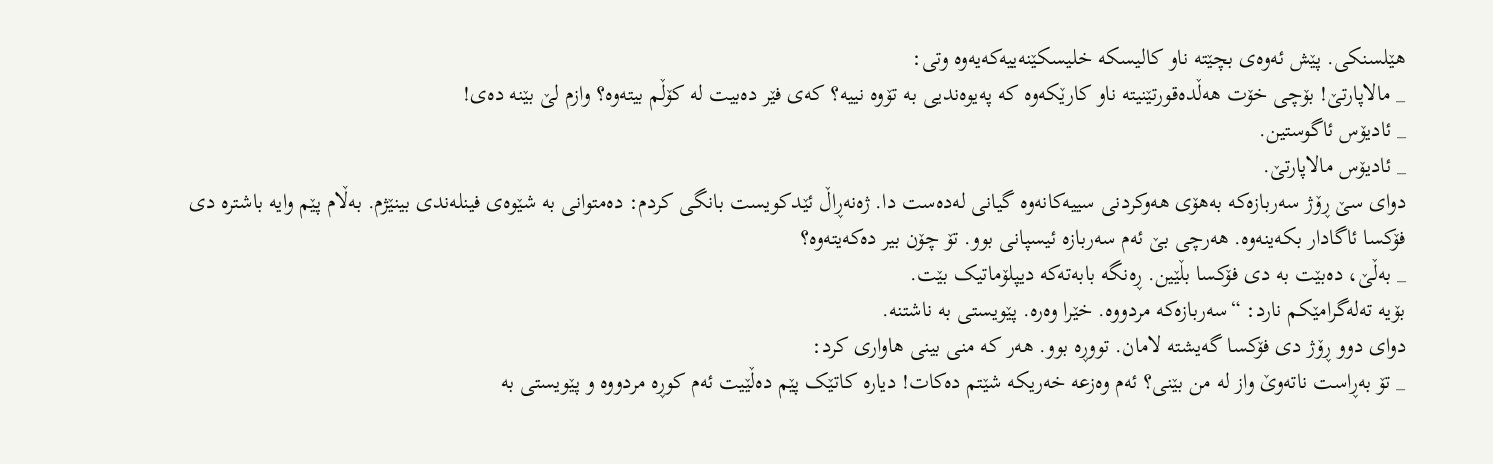هێلسنکی. پێش ئەوەی بچێتە ناو کالیسکە خلیسکێنەییەکەیەوە وتی:
_ مالاپارتێ! بۆچی خۆت هەڵدەقورتێنیتە ناو کارێکەوە کە پەیوەندیی بە تۆوە نییە؟ کەی فێر دەبیت لە کۆڵم بیتەوە؟ وازم لێ بێنە دەی!
_ ئادیۆس ئاگوستین.
_ ئادیۆس مالاپارتێ.
دوای سێ ڕۆژ سەربازەکە بەهۆی هەوکردنی سییەکانەوە گیانی لەدەست دا. ژەنەڕاڵ ئێدکویست بانگی کردم: دەمتوانی بە شێوەی فینلەندی بینێژم. بەڵام پێم وایە باشترە دی فۆکسا ئاگادار بکەینەوە. هەرچی بێ ئەم سەربازە ئیسپانی بوو. تۆ چۆن بیر دەکەیتەوە؟
_ بەڵێ، دەبێت بە دی فۆکسا بڵێین. ڕەنگە بابەتەکە دیپلۆماتیک بێت.
بۆیە تەلەگرامێکم نارد: “سەربازەکە مردووە. خێرا وەرە. پێویستی بە ناشتنە.
دوای دوو ڕۆژ دی فۆکسا گەیشتە لامان. تووڕە بوو. هەر کە منی بینی هاواری کرد:
_ تۆ بەڕاست ناتەوێ واز لە من بێنی؟ ئەم وەزعە خەریکە شێتم دەکات! دیارە کاتێک پێم دەڵێیت ئەم کوڕە مردووە و پێویستی بە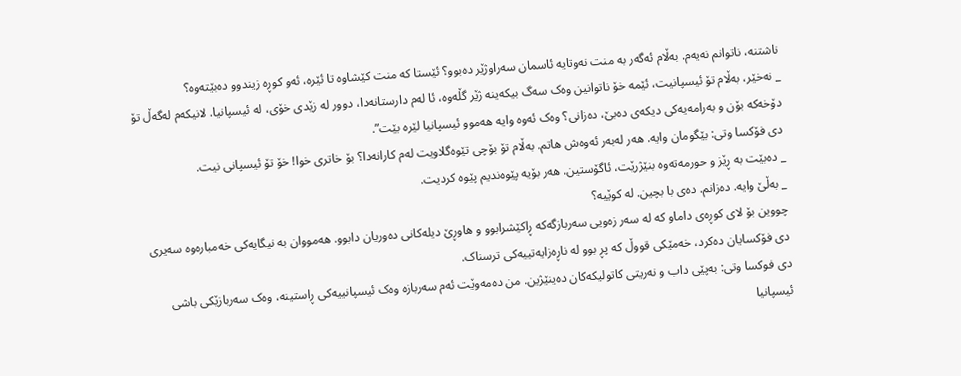ناشتنە، ناتوانم نەیەم. بەڵام ئەگەر بە منت نەوتایە ئاسمان سەراوژێر دەبوو؟ ئێستا کە منت کێشاوە تا ئێرە، ئەو کوڕە زیندوو دەبێتەوە؟
_ نەخێر، بەڵام تۆ ئیسپانیت، ئێمە خۆ ناتوانین وەک سەگ بیکەینە ژێر گڵەوە، ئا لەم دارستانەدا، دوور لە زێدی خۆی، لە ئیسپانیا. لانیکەم لەگەڵ تۆ دۆخەکە بۆن و بەرامەیەکی دیکەی دەبێ، دەزانی؟ وەک ئەوە وایە هەموو ئیسپانیا لێرە بێت”.
دی فۆکسا وتی: بێگومان وایە. هەر لەبەر ئەوەش هاتم. بەڵام تۆ بۆچی تێوەگلاویت لەم کارانەدا؟ بۆ خاتری خوا! خۆ تۆ ئیسپانی نیت.
_ دەبێت بە ڕێز و حورمەتەوە بنێژرێت، ئاگۆستین. هەر بۆیە پێوەندیم پێوە کردیت.
_ بەڵێ وایە. دەزانم. دەی با بچین. لە کوێیە؟
چووین بۆ لای کوڕەی داماو کە لە سەر زەویی سەربازگەکە ڕاکێشرابوو و هاوڕێ دیلەکانی دەوریان دابوو. هەمووان بە نیگایەکی خەمبارەوە سەیری دی فۆکسایان دەکرد، خەمێکی قووڵ کە پڕ بوو لە ناڕەزایەتییەکی ترسناک.
دی فوکسا وتی: بەپێی داب و نەریتی کاتولیکەکان دەینێژین. من دەمەوێت ئەم سەربازە وەک ئیسپانییەکی ڕاستینە، وەک سەربازێکی باشی ئیسپانیا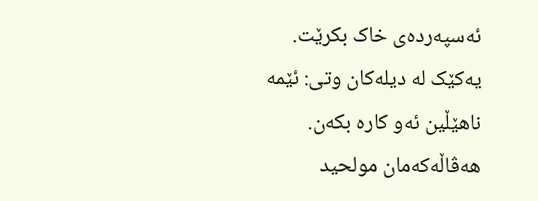ئەسپەردەی خاک بکرێت.
یەکێک لە دیلەکان وتی: ئێمە ناهێڵین ئەو کارە بکەن. هەڤاڵەکەمان مولحید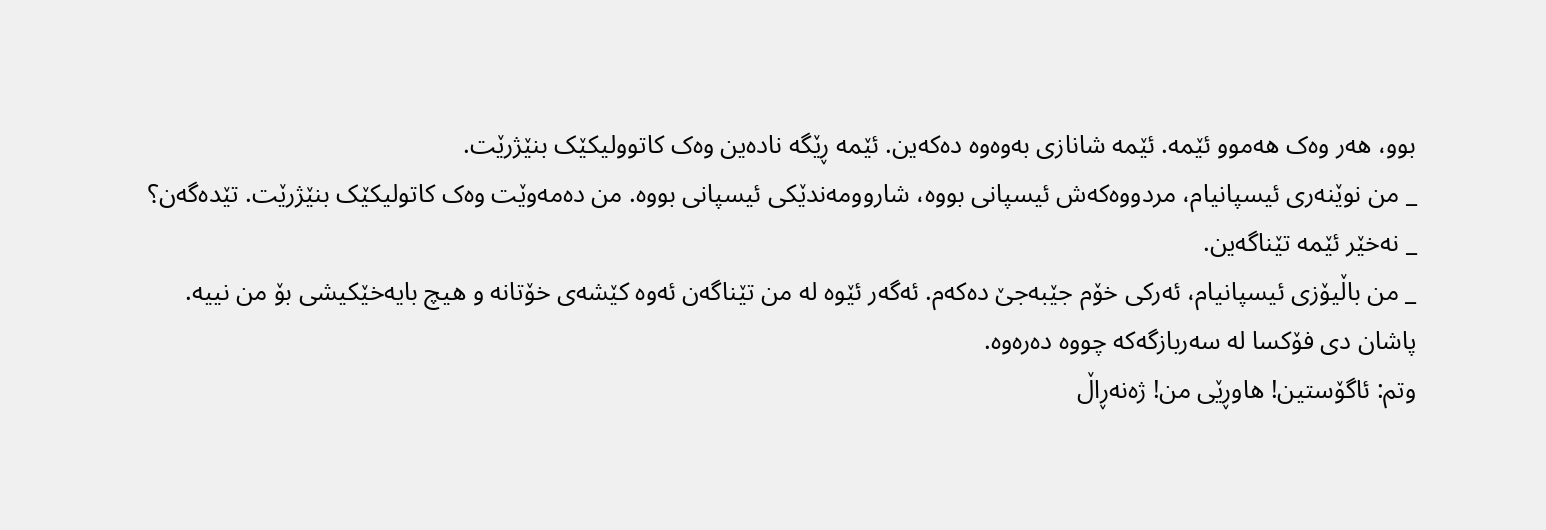بوو، هەر وەک هەموو ئێمە. ئێمە شانازی بەوەوە دەکەین. ئێمە ڕێگە نادەین وەک کاتوولیکێک بنێژرێت.
_ من نوێنەری ئیسپانیام، مردووەکەش ئیسپانی بووە، شاروومەندێکی ئیسپانی بووە. من دەمەوێت وەک کاتولیکێک بنێژرێت. تێدەگەن؟
_ نەخێر ئێمە تێناگەین.
_ من باڵیۆزی ئیسپانیام، ئەرکی خۆم جێبەجێ دەکەم. ئەگەر ئێوە لە من تێناگەن ئەوە کێشەی خۆتانە و هیچ بایەخێکیشی بۆ من نییە.
پاشان دی فۆکسا لە سەربازگەکە چووە دەرەوە.
وتم: ئاگۆستین! هاوڕێی من! ژەنەڕاڵ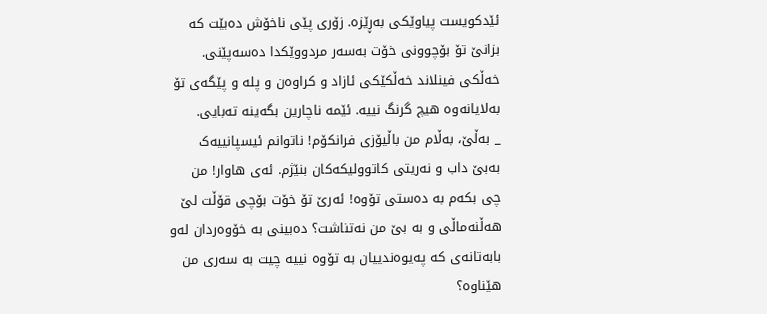ئێدکویست پیاوێکی بەڕێزە. زۆری پێی ناخۆش دەبێت کە بزانێ تۆ بۆچوونی خۆت بەسەر مردووێکدا دەسەپێنی. خەڵکی فینلاند خەڵکێکی ئازاد و کراوەن و پلە و پێگەی تۆ بەلایانەوە هیچ گرنگ نییە. ئێمە ناچارین بگەینە تەبایی.
_ بەڵێ، بەڵام من باڵیۆزی فرانکۆم! ناتوانم ئیسپانییەک بەبێ داب و نەریتی کاتوولیکەکان بنێژم. ئەی هاوار! من چی بکەم بە دەستی تۆوە! ئەرێ تۆ خۆت بۆچی قۆڵت لێ هەڵنەماڵی و بە بێ من نەتناشت؟ دەبینی بە خۆوەردان لەو بابەتانەی کە پەیوەندییان بە تۆوە نییە چیت بە سەری من هێناوە؟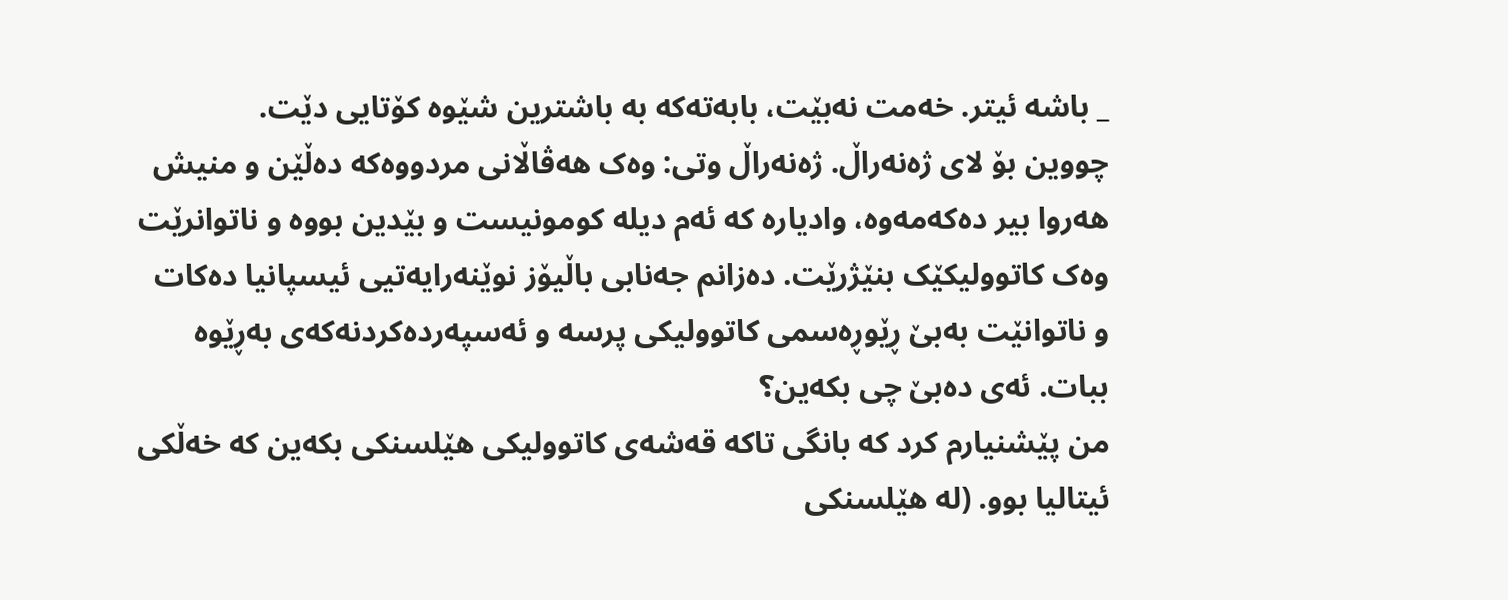_ باشە ئیتر. خەمت نەبێت، بابەتەکە بە باشترین شێوە کۆتایی دێت.
چووین بۆ لای ژەنەراڵ. ژەنەراڵ وتی: وەک هەڤاڵانی مردووەکە دەڵێن و منیش هەروا بیر دەکەمەوە، وادیارە کە ئەم دیلە کومونیست و بێدین بووە و ناتوانرێت وەک کاتوولیکێک بنێژرێت. دەزانم جەنابی باڵیۆز نوێنەرایەتیی ئیسپانیا دەکات و ناتوانێت بەبێ ڕێوڕەسمی کاتوولیکی پرسە و ئەسپەردەکردنەکەی بەڕێوە ببات. ئەی دەبێ چی بکەین؟
من پێشنیارم کرد کە بانگی تاکە قەشەی کاتوولیکی هێلسنکی بکەین کە خەڵکی ئیتالیا بوو. (لە هێلسنکی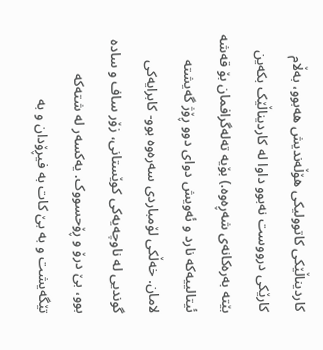کاردیناڵێکی کاتوولیکی هۆڵەندیش هەبوو، بەڵام کارێکی درووست نەبوو داوا لە کاردیناڵێک بکەین بێتە بەرەکانەی شەڕەوە.) بۆیە تەلەگرافمان بۆ قەشە ئیتالییەکە نارد و ئەویش دوای دوو ڕۆژ گەیشتە لامان. خەڵکی لۆمباردی سەرەوە بوو- کابرایەکی گوندیی لە ناوچەیەکی کوێستانی، زۆر ساف و سادە بوو، بێ درۆ و ڕۆحسووک. یەکسەر لە شتەکە تێگەیشت و بە بێ کات بە فیڕۆدان و بە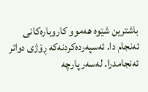باشترین شێوە هەموو کاروبارەکانی ئەنجام دا. ئەسپەردەکردنەکە ڕۆژی دواتر ئەنجامدرا. لەسەر پارچە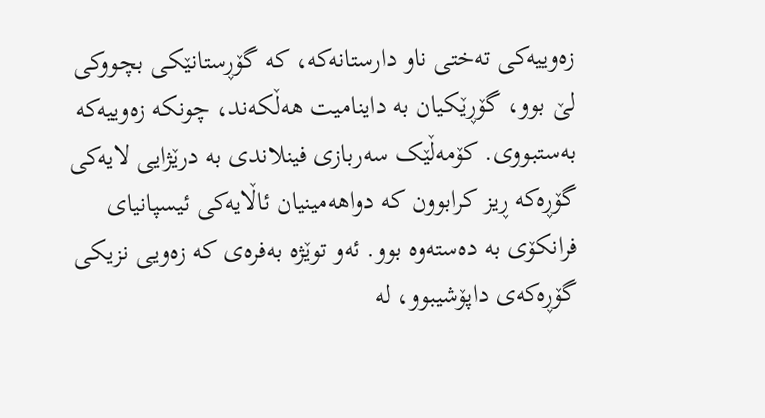زەوییەکی تەختی ناو دارستانەکە، کە گۆڕستانێکی بچووکی لێ بوو، گۆڕێکیان بە داینامیت هەڵکەند، چونکە زەوییەکە بەستبووی. کۆمەڵێک سەربازی فینلاندی بە درێژایی لایەکی گۆڕەکە ڕیز کرابوون کە دواهەمینیان ئاڵایەکی ئیسپانیای فرانکۆی بە دەستەوە بوو. ئەو توێژە بەفرەی کە زەویی نزیکی گۆڕەکەی داپۆشیبوو، لە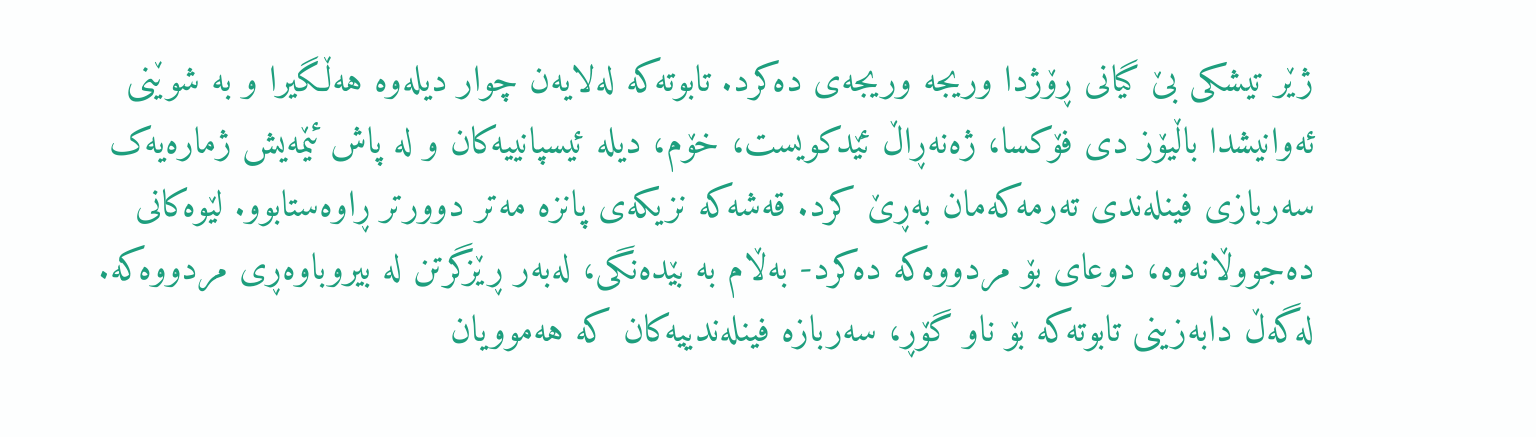ژێر تیشکی بێ گیانی ڕۆژدا وریجە وریجەی دەکرد. تابوتەکە لەلایەن چوار دیلەوە هەڵگیرا و بە شوێنی ئەوانیشدا باڵیۆز دی فۆکسا، ژەنەڕاڵ ئێدکویست، خۆم، دیلە ئیسپانییەکان و لە پاش ئێمەیش ژمارەیەک سەربازی فینلەندی تەرمەکەمان بەڕێ کرد. قەشەکە نزیکەی پانزە مەتر دوورتر ڕاوەستابوو. لێوەکانی دەجووڵانەوە، دوعای بۆ مردووەکە دەکرد- بەڵام بە بێدەنگی، لەبەر ڕێزگرتن لە بیروباوەڕی مردووەکە. لەگەڵ دابەزینی تابوتەکە بۆ ناو گۆڕ، سەربازە فینلەندییەکان کە هەموویان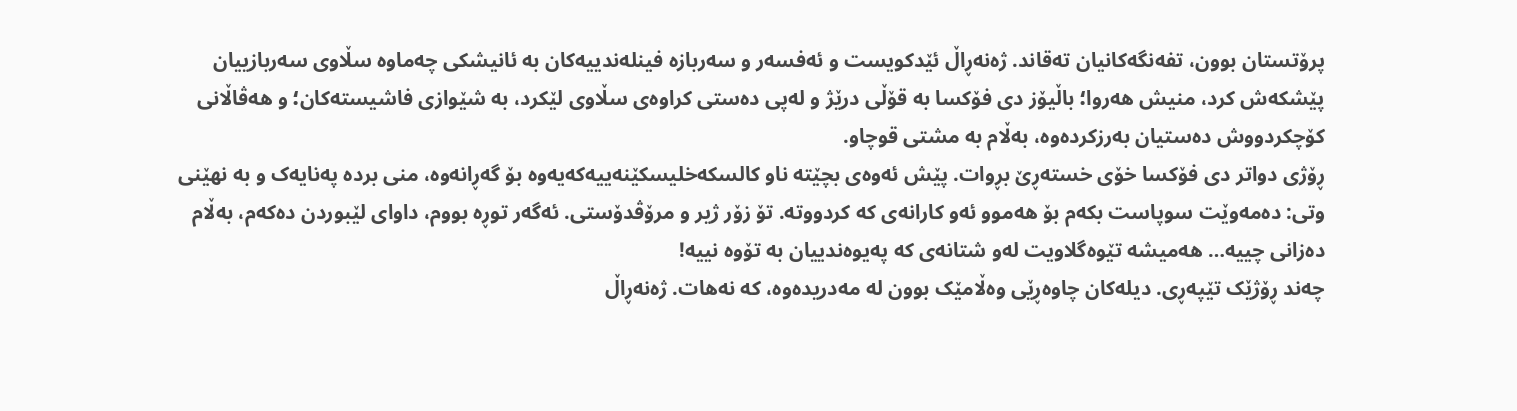پرۆتستان بوون، تفەنگەکانیان تەقاند. ژەنەڕاڵ ئێدکویست و ئەفسەر و سەربازە فینلەندییەکان بە ئانیشکی چەماوە سڵاوی سەربازییان پێشکەش کرد، منیش هەروا؛ باڵیۆز دی فۆکسا بە قۆڵی درێژ و لەپی دەستی کراوەی سڵاوی لێکرد، بە شێوازی فاشیستەکان؛ و هەڤاڵانی کۆچکردووش دەستیان بەرزکردەوە، بەڵام بە مشتی قوچاو.
ڕۆژی دواتر دی فۆکسا خۆی خستەڕێ بڕوات. پێش ئەوەی بچێتە ناو کالسکەخلیسکێنەییەکەیەوە بۆ گەڕانەوە، منی بردە پەنایەک و بە نهێنی وتی: دەمەوێت سوپاست بکەم بۆ هەموو ئەو کارانەی کە کردووتە. تۆ زۆر ژیر و مرۆڤدۆستی. ئەگەر توڕە بووم، داوای لێبوردن دەکەم، بەڵام دەزانی چییە… هەمیشە تێوەگلاویت لەو شتانەی کە پەیوەندییان بە تۆوە نییە!
چەند ڕۆژێک تێپەڕی. دیلەکان چاوەڕێی وەڵامێک بوون لە مەدریدەوە، کە نەهات. ژەنەڕاڵ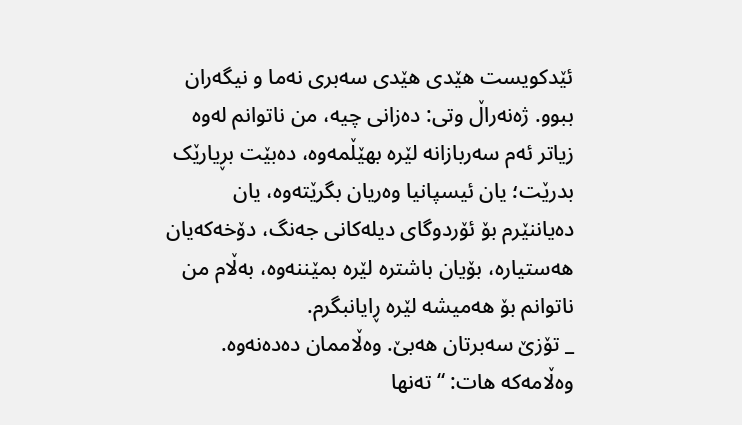ئێدکویست هێدی هێدی سەبری نەما و نیگەران ببوو. ژەنەراڵ وتی: دەزانی چیە، من ناتوانم لەوە زیاتر ئەم سەربازانە لێرە بهێڵمەوە، دەبێت بڕیارێک بدرێت؛ یان ئیسپانیا وەریان بگرێتەوە، یان دەیاننێرم بۆ ئۆردوگای دیلەکانی جەنگ، دۆخەکەیان هەستیارە، بۆیان باشترە لێرە بمێننەوە، بەڵام من ناتوانم بۆ هەمیشە لێرە ڕایانبگرم.
_ تۆزێ سەبرتان هەبێ. وەڵاممان دەدەنەوە.
وەڵامەکە هات: “تەنها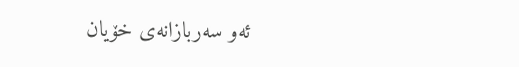ئەو سەربازانەی خۆیان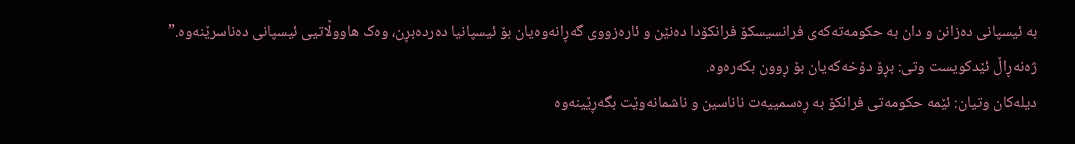بە ئیسپانی دەزانن و دان بە حکومەتەکەی فرانسیسکۆ فرانکۆدا دەنێن و ئارەزووی گەڕانەوەیان بۆ ئیسپانیا دەردەبڕن، وەک هاووڵاتیی ئیسپانی دەناسرێنەوە.”
ژەنەڕاڵ ئێدکویست وتی: بڕۆ دۆخەکەیان بۆ ڕوون بکەرەوە.
دیلەکان وتیان: ئێمە حکومەتی فرانکۆ بە ڕەسمییەت ناناسین و ناشمانەوێت بگەڕێینەوە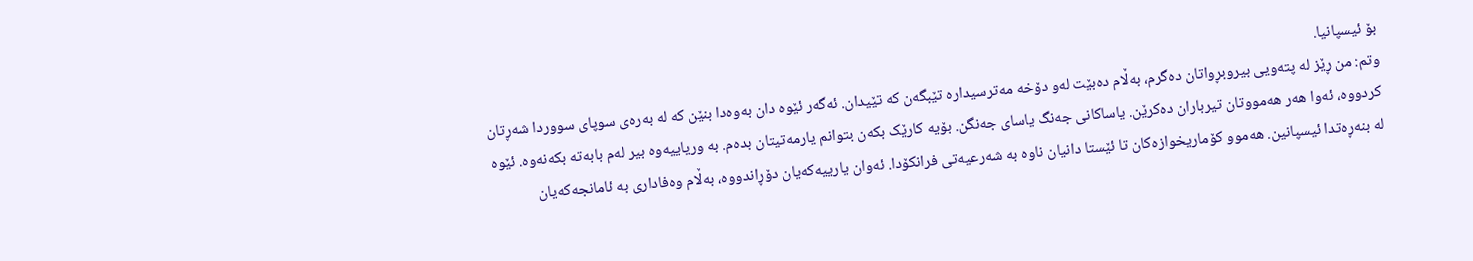بۆ ئیسپانیا.
وتم: من ڕێز لە پتەویی بیروبڕواتان دەگرم، بەڵام دەبێت لەو دۆخە مەترسیدارە تێبگەن کە تێیدان. ئەگەر ئێوە دان بەوەدا بنێن کە لە بەرەی سوپای سووردا شەڕتان کردووە، ئەوا هەر هەمووتان تیرباران دەکرێن. یاساکانی جەنگ یاسای جەنگن. بۆیە کارێک بکەن بتوانم یارمەتیتان بدەم. بە وریاییەوە بیر لەم بابەتە بکەنەوە. ئێوە لە بنەڕەتدا ئیسپانین. هەموو کۆماریخوازەکان تا ئێستا دانیان ناوە بە شەرعیەتی فرانکۆدا. ئەوان یارییەکەیان دۆڕاندووە، بەڵام وەفاداری بە ئامانجەکەیان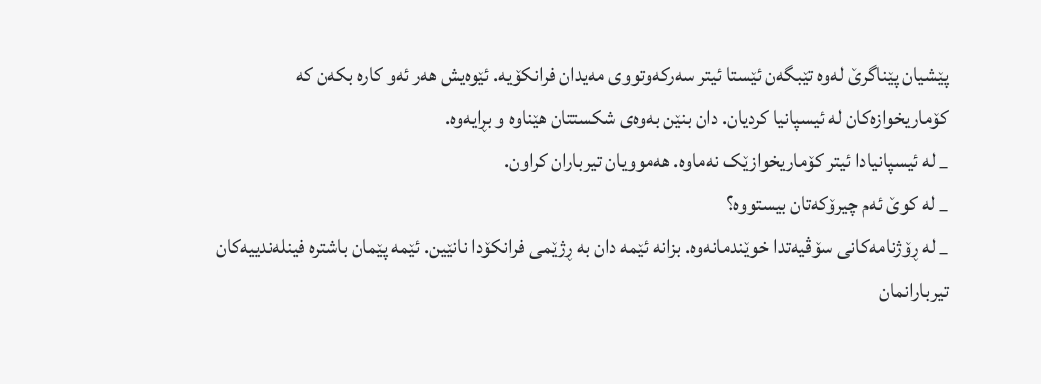پێشیان پێناگرێ لەوە تێبگەن ئێستا ئیتر سەرکەوتووی مەیدان فرانکۆیە. ئێوەیش هەر ئەو کارە بکەن کە کۆماریخوازەکان لە ئیسپانیا کردیان. دان بنێن بەوەی شکستتان هێناوە و بڕایەوە.
_ لە ئیسپانیادا ئیتر کۆماریخوازێک نەماوە. هەموویان تیرباران کراون.
_ لە کوێ ئەم چیرۆکەتان بیستووە؟
_ لە ڕۆژنامەکانی سۆڤیەتدا خوێندمانەوە. بزانە ئێمە دان بە ڕژێمی فرانکۆدا نانێین. ئێمە پێمان باشترە فینلەندییەکان تیربارانمان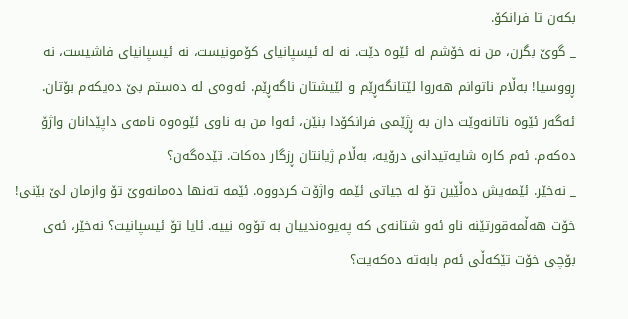بکەن تا فرانکۆ.
_ گوێ بگرن، من نە خۆشم لە ئێوە دێت. نە لە ئیسپانیای کۆمونیست، نە ئیسپانیای فاشیست، نە ڕووسیا! بەڵام ناتوانم هەروا لێتانگەڕێم و لێیشتان ناگەڕێم. ئەوەی لە دەستم بێ دەیکەم بۆتان. ئەگەر ئێوە ناتانەوێت دان بە ڕژێمی فرانکۆدا بنێن، ئەوا من بە ناوی ئێوەوە نامەی داپێدانان واژۆ دەکەم. ئەم کارە شایەتیدانی درۆیە، بەڵام ژیانتان ڕزگار دەکات. تێدەگەن؟
_ نەخێر. ئێمەیش دەڵێین تۆ لە جیاتی ئێمە واژۆت کردووە. ئێمە تەنها دەمانەوێ تۆ وازمان لێ بێنی! خۆت هەڵمەقورتێنە ناو ئەو شتانەی کە پەیوەندییان بە تۆوە نییە. ئایا تۆ ئیسپانیت؟ نەخێر، ئەی بۆچی خۆت تێکەڵی ئەم بابەتە دەکەیت؟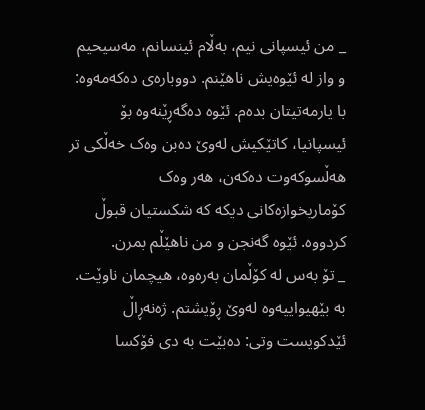_ من ئیسپانی نیم، بەڵام ئینسانم، مەسیحیم و واز لە ئێوەیش ناهێنم. دووبارەی دەکەمەوە: با یارمەتیتان بدەم. ئێوە دەگەڕێنەوە بۆ ئیسپانیا، کاتێکیش لەوێ دەبن وەک خەڵکی تر هەڵسوکەوت دەکەن، هەر وەک کۆماریخوازەکانی دیکە کە شکستیان قبوڵ کردووە. ئێوە گەنجن و من ناهێڵم بمرن.
_ تۆ بەس لە کۆڵمان بەرەوە، هیچمان ناوێت.
بە بێهیواییەوە لەوێ ڕۆیشتم. ژەنەڕاڵ ئێدکویست وتی: دەبێت بە دی فۆکسا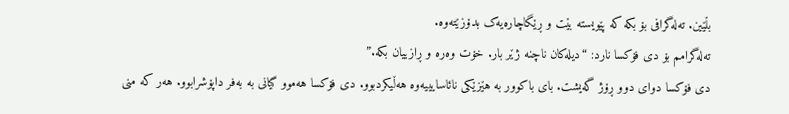بڵێین. تەلەگرافی بۆ بکە کە پێویستە بێت و ڕێگاچارەیەک بدۆزێتەوە.
تەلەگرامم بۆ دی فۆکسا نارد: “دیلەکان ناچنە ژێر بار. خۆت وەرە و ڕازییان بکە.”
دی فۆکسا دوای دوو ڕۆژ گەیشت. بای باکوور بە هێزێکی نائاسایییەوە هەڵیکردبوو. دی فۆکسا هەموو گیانی بە بەفر داپۆشرابوو. هەر کە منی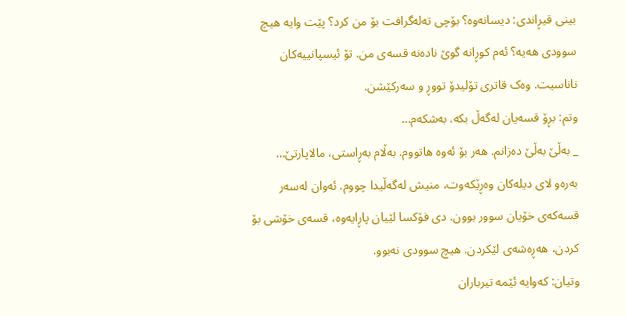بینی قیڕاندی: دیسانەوە؟ بۆچی تەلەگرافت بۆ من کرد؟ پێت وایە هیچ سوودی هەیە؟ ئەم کوڕانە گوێ نادەنە قسەی من. تۆ ئیسپانییەکان ناناسیت. وەک قاتری تۆلیدۆ تووڕ و سەرکێشن.
وتم: بڕۆ قسەیان لەگەڵ بکە. بەشکەم…
_ بەڵێ بەڵێ دەزانم. هەر بۆ ئەوە هاتووم. بەڵام بەڕاستی، مالاپارتێ…
بەرەو لای دیلەکان وەڕێکەوت، منیش لەگەڵیدا چووم. ئەوان لەسەر قسەکەی خۆیان سوور بوون. دی فۆکسا لێیان پاڕایەوە، قسەی خۆشی بۆ کردن، هەڕەشەی لێکردن. هیچ سوودی نەبوو.
وتیان: کەوایە ئێمە تیرباران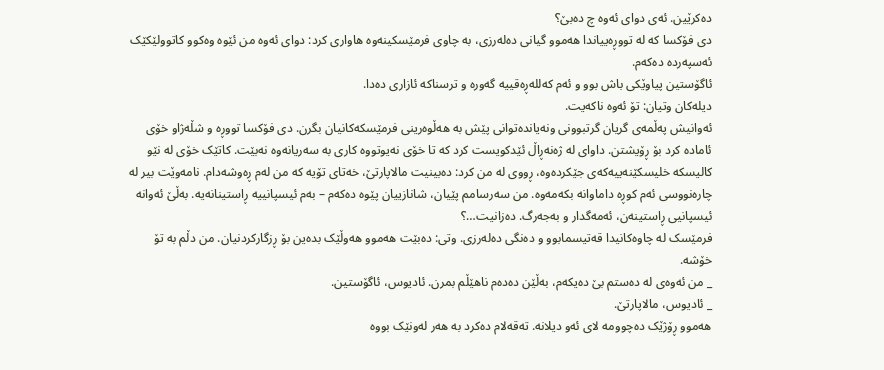دەکرێین. ئەی دوای ئەوە چ دەبێ؟
دی فۆکسا کە لە تووڕەییاندا هەموو گیانی دەلەرزی، بە چاوی فرمێسکینەوە هاواری کرد: دوای ئەوە من ئێوە وەکوو کاتوولێکێک ئەسپەردە دەکەم.
ئاگۆستین پیاوێکی باش بوو و ئەم کەللەڕەقییە گەورە و ترسناکە ئازاری دەدا.
دیلەکان وتیان: تۆ ئەوە ناکەیت.
ئەوانیش پەڵمەی گریان گرتبوونی ونەیاندەتوانی پێش بە هەڵوەرینی فرمێسکەکانیان بگرن. دی فۆکسا تووڕە و شڵەژاو خۆی ئامادە کرد بۆ ڕۆیشتن. داوای لە ژەنەڕاڵ ئێدکویست کرد کە تا خۆی نەیوتووە کاری بە سەریانەوە نەبێت. کاتێک خۆی لە نێو کالیسکە خلیسکێنەییەکەی جێکردەوە، ڕووی لە من کرد: دەبینیت مالاپارتێ، خەتای تۆیە کە من لەم ڕەوشەدام. نامەوێت بیر لە چارەنووسی ئەم کوڕە داماوانە بکەمەوە. من سەرسامم پێیان، شانازییان پێوە دەکەم – بەم ئیسپانییە ڕاستینانەیە. بەڵێ ئەوانە ئیسپانیی ڕاستینەن، ئەمەگدار و بەجەرگ. دەزانیت…؟
فرمێسک لە چاوەکانیدا قەتیسمابوو و دەنگی دەلەرزی. وتی: دەبێت هەموو هەوڵێک بدەین بۆ ڕزگارکردنیان. من دڵم بە تۆ خۆشە.
_ من ئەوەی لە دەستم بێ دەیکەم، بەڵێن دەدەم ناهێڵم بمرن. ئادیوس، ئاگۆستین.
_ ئادیوس، مالاپارتێ.
هەموو ڕۆژێک دەچوومە لای ئەو دیلانە. تەقەلام دەکرد بە هەر لەونێک بووە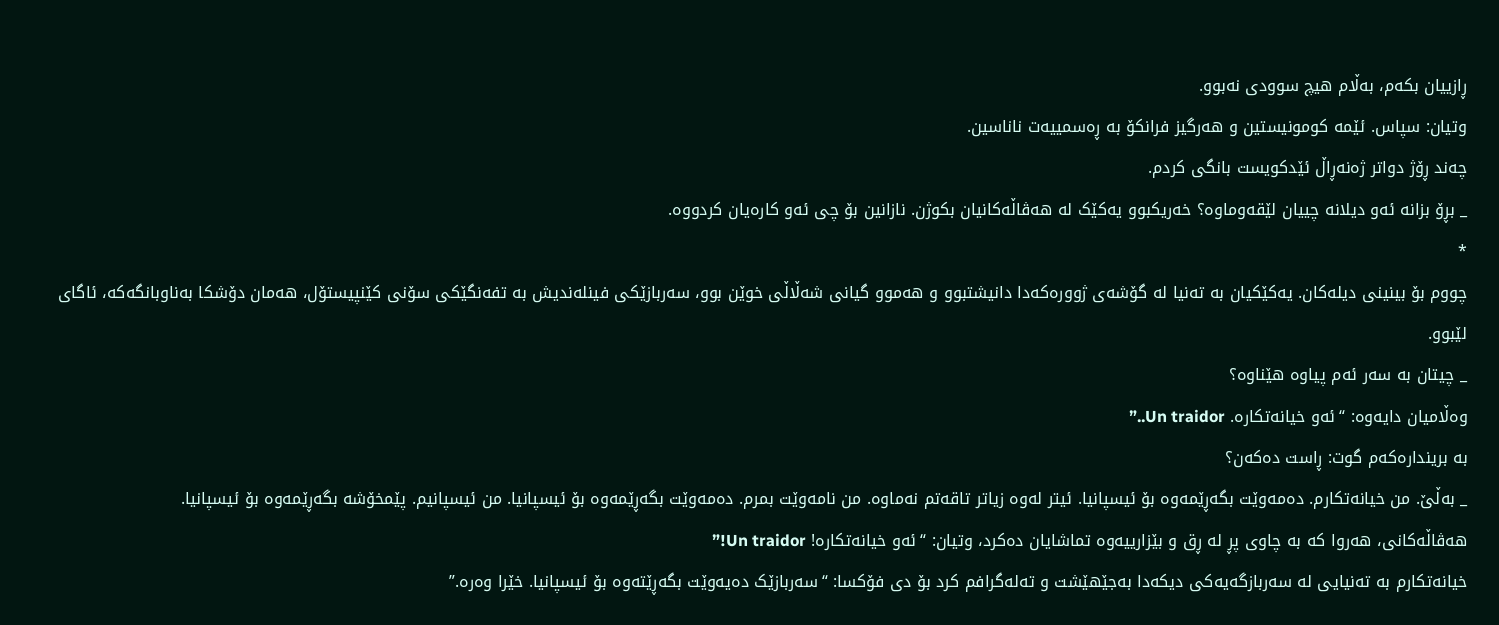ڕازییان بکەم، بەڵام هیچ سوودی نەبوو.
وتیان: سپاس. ئێمە کومونیستین و هەرگیز فرانکۆ بە ڕەسمییەت ناناسین.
چەند ڕۆژ دواتر ژەنەڕاڵ ئێدکویست بانگی کردم.
_ بڕۆ بزانە ئەو دیلانە چییان لێقەوماوە؟ خەریکبوو یەکێک لە هەڤاڵەکانیان بکوژن. نازانین بۆ چی ئەو کارەیان کردووە.
*
چووم بۆ بینینی دیلەکان. یەکێکیان بە تەنیا لە گۆشەی ژوورەکەدا دانیشتبوو و هەموو گیانی شەڵاڵی خوێن بوو، سەربازێکی فینلەندیش بە تفەنگێکی سۆنی کێنپیستۆل، هەمان دۆشکا بەناوبانگەکە، ئاگای لێبوو.
_ چیتان بە سەر ئەم پیاوە هێناوە؟
وەڵامیان دایەوە: “ئەو خیانەتکارە. Un traidor..”
بە بریندارەکەم گوت: ڕاست دەکەن؟
_ بەڵێ. من خیانەتکارم. دەمەوێت بگەڕێمەوە بۆ ئیسپانیا. ئیتر لەوە زیاتر تاقەتم نەماوە. من نامەوێت بمرم. دەمەوێت بگەڕێمەوە بۆ ئیسپانیا. من ئیسپانیم. پێمخۆشە بگەڕێمەوە بۆ ئیسپانیا.
هەڤاڵەکانی، هەروا کە بە چاوی پڕ لە ڕق و بێزارییەوە تماشایان دەکرد، وتیان: “ئەو خیانەتکارە! Un traidor!”
خیانەتکارم بە تەنیایی لە سەربازگەیەکی دیکەدا بەجێهێشت و تەلەگرافم کرد بۆ دی فۆکسا: “سەربازێک دەیەوێت بگەڕێتەوە بۆ ئیسپانیا. خێرا وەرە.”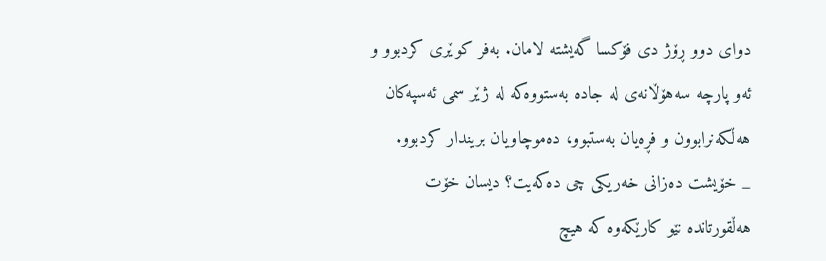دوای دوو ڕۆژ دی فۆکسا گەیشتە لامان. بەفر کوێری کردبوو و ئەو پارچە سەهۆڵانەی لە جادە بەستووەکە لە ژێر سمی ئەسپەکان هەڵکەنرابوون و فڕەیان بەستبوو، دەموچاویان بریندار کردبوو.
_ خۆیشت دەزانی خەریکی چی دەکەیت؟ دیسان خۆت هەڵقورتاندە نێو کارێکەوە کە هیچ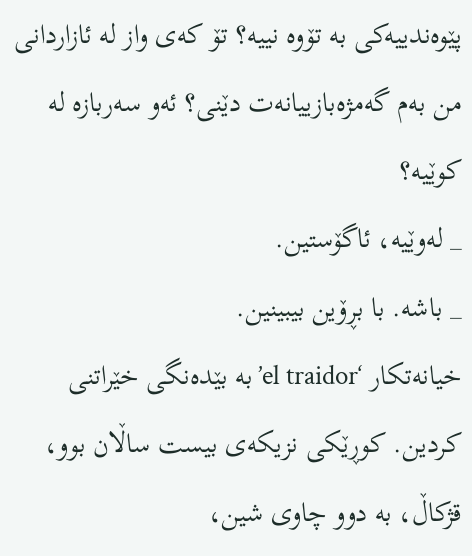پێوەندییەکی بە تۆوە نییە؟ تۆ کەی واز لە ئازاردانی من بەم گەمژەبازییانەت دێنی؟ ئەو سەربازە لە کوێیە؟
_ لەوێیە، ئاگۆستین.
_ باشە. با بڕۆین بیبینین.
خیانەتکار ‘el traidor’ بە بێدەنگی خێراتنی کردین. کوڕێکی نزیکەی بیست ساڵان بوو، قژکاڵ، بە دوو چاوی شین،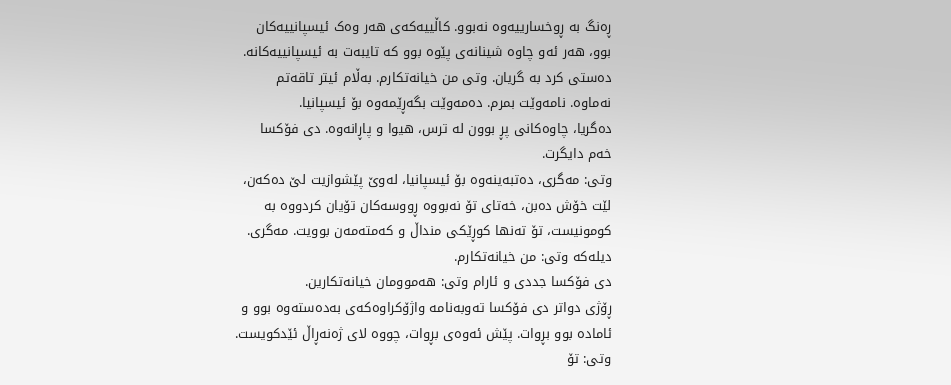ڕەنگ بە ڕوخسارییەوە نەبوو. کاڵییەکەی هەر وەک ئیسپانییەکان بوو، هەر ئەو چاوە شینانەی پێوە بوو کە تایبەت بە ئیسپانییەکانە. دەستی کرد بە گریان. وتی من خیانەتکارم. بەڵام ئیتر تاقەتم نەماوە. نامەوێت بمرم. دەمەوێت بگەڕێمەوە بۆ ئیسپانیا.
دەگریا، چاوەکانی پڕ بوون لە ترس، هیوا و پاڕانەوە. دی فۆکسا خەم دایگرت.
وتی: مەگری، دەتبەینەوە بۆ ئیسپانیا، لەوێ پێشوازیت لێ دەکەن، لێت خۆش دەبن، خەتای تۆ نەبووە ڕووسەکان تۆیان کردووە بە کومونیست، تۆ تەنها کوڕێکی منداڵ و کەمتەمەن بوویت. مەگری.
دیلەکە وتی: من خیانەتکارم.
دی فۆکسا جددی و ئارام وتی: هەموومان خیانەتکارین.
ڕۆژی دواتر دی فۆکسا تەوبەنامە واژۆکراوەکەی بەدەستەوە بوو و ئامادە بوو بڕوات. پێش ئەوەی بڕوات، چووە لای ژەنەڕاڵ ئێدکویست.
وتی: تۆ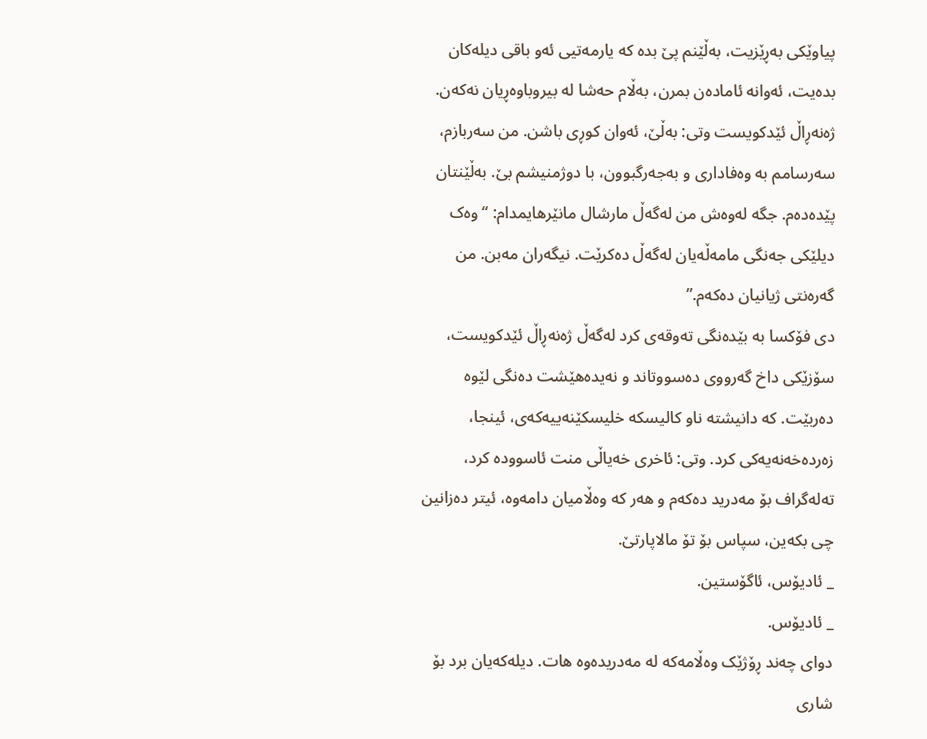پیاوێکی بەڕێزیت، بەڵێنم پێ بدە کە یارمەتیی ئەو باقی دیلەکان بدەیت، ئەوانە ئامادەن بمرن، بەڵام حەشا لە بیروباوەڕیان نەکەن.
ژەنەڕاڵ ئێدکویست وتی: بەڵێ، ئەوان کوڕی باشن. من سەربازم، سەرسامم بە وەفاداری و بەجەرگبوون، با دوژمنیشم بێ. بەڵێنتان پێدەدەم. جگە لەوەش من لەگەڵ مارشال مانێرهایمدام: “وەک دیلێکی جەنگی مامەڵەیان لەگەڵ دەکرێت. نیگەران مەبن. من گەرەنتی ژیانیان دەکەم.”
دی فۆکسا بە بێدەنگی تەوقەی کرد لەگەڵ ژەنەڕاڵ ئێدکویست، سۆزێکی داخ گەرووی دەسووتاند و نەیدەهێشت دەنگی لێوە دەربێت. کە دانیشتە ناو کالیسکە خلیسکێنەییەکەی، ئینجا، زەردەخەنەیەکی کرد. وتی: ئاخری خەیاڵی منت ئاسوودە کرد، تەلەگراف بۆ مەدرید دەکەم و هەر کە وەڵامیان دامەوە، ئیتر دەزانین چی بکەین، سپاس بۆ تۆ مالاپارتێ.
_ ئادیۆس، ئاگۆستین.
_ ئادیۆس.
دوای چەند ڕۆژێک وەڵامەکە لە مەدریدەوە هات. دیلەکەیان برد بۆ شاری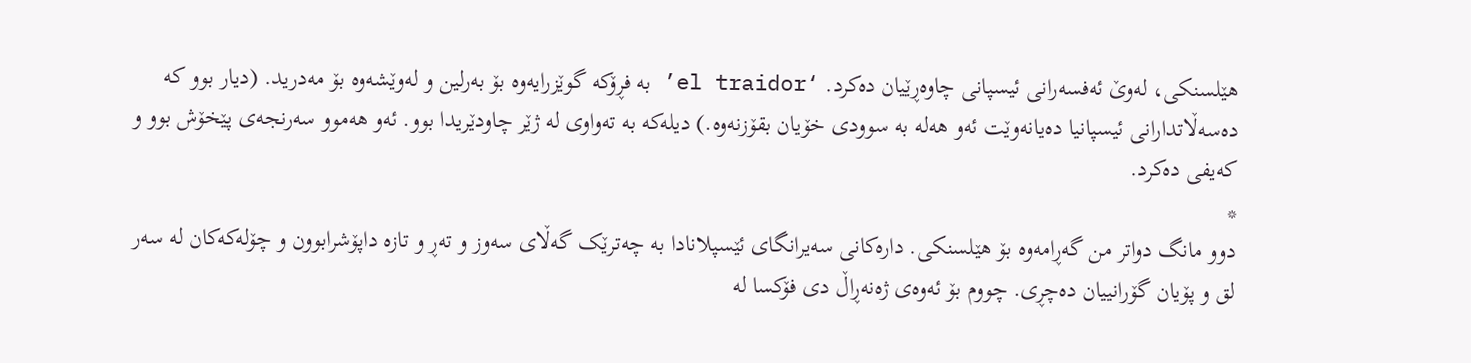هێلسنکی، لەوێ ئەفسەرانی ئیسپانی چاوەڕێیان دەکرد. ‘el traidor’ بە فڕۆکە گوێزرایەوە بۆ بەرلین و لەوێشەوە بۆ مەدرید. (دیار بوو کە دەسەڵاتدارانی ئیسپانیا دەیانەوێت ئەو هەلە بە سوودی خۆیان بقۆزنەوە.) دیلەکە بە تەواوی لە ژێر چاودێریدا بوو. ئەو هەموو سەرنجەی پێخۆش بوو و کەیفی دەکرد.
*
دوو مانگ دواتر من گەڕامەوە بۆ هێلسنکی. دارەکانی سەیرانگای ئێسپلانادا بە چەترێک گەڵای سەوز و تەڕ و تازە داپۆشرابوون و چۆلەکەکان لە سەر لق و پۆیان گۆرانییان دەچڕی. چووم بۆ ئەوەی ژەنەڕاڵ دی فۆکسا لە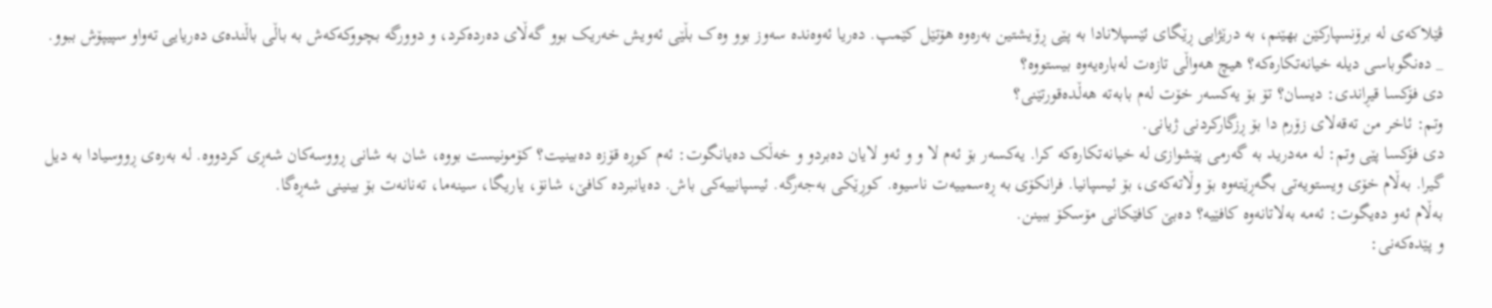ڤێلاکەی لە برۆنسپارکێن بهێنم، بە درێژایی ڕێگای ئێسپلانادا بە پێی ڕۆیشتین بەرەوە هۆتێل کێمپ. دەریا ئەوەندە سەوز بوو وەک بڵێی ئەویش خەریک بوو گەڵای دەردەکرد، و دوورگە بچووکەکەش بە باڵی باڵندەی دەریایی تەواو سپیپۆش ببوو.
_ دەنگوباسی دیلە خیانەتکارەکە؟ هیچ هەواڵی تازەت لەبارەیەوە بیستووە؟
دی فۆکسا قیڕاندی: دیسان؟ تۆ بۆ یەکسەر خۆت لەم بابەتە هەڵدەقورتێنی؟
وتم: ئاخر من تەقەلای زۆرم دا بۆ ڕزگارکردنی ژیانی.
دی فۆکسا پێی وتم: لە مەدرید بە گەرمی پێشوازی لە خیانەتکارەکە کرا. یەکسەر بۆ ئەم لا و و ئەو لایان دەبردو و خەڵک دەیانگوت: ئەم کوڕە قۆزە دەبینیت؟ کۆمونیست بووە، شان بە شانی ڕووسەکان شەڕی کردووە. لە بەرەی ڕووسیادا بە دیل گیرا. بەڵام خۆی ویستویەتی بگەڕێتەوە بۆ وڵاتەکەی، بۆ ئیسپانیا. فرانکۆی بە ڕەسمییەت ناسیوە. کوڕێکی بەجەرگە. ئیسپانییەکی باش. دەیانبردە کافێ، شانۆ، یاریگا، سینەما، تەنانەت بۆ بینینی شەڕەگا.
بەڵام ئەو دەیگوت: ئەمە بەلاتانەوە کافێیە؟ دەبێ کافێکانی مۆسکۆ ببینن.
و پێدەکەنی: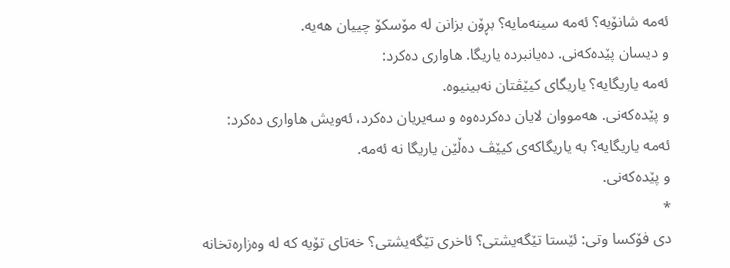ئەمە شانۆیە؟ ئەمە سینەمایە؟ بڕۆن بزانن لە مۆسکۆ چییان هەیە.
و دیسان پێدەکەنی. دەیانبردە یاریگا. هاواری دەکرد:
ئەمە یاریگایە؟ یاریگای کیێڤتان نەبینیوە.
و پێدەکەنی. هەمووان لایان دەکردەوە و سەیریان دەکرد، ئەویش هاواری دەکرد:
ئەمە یاریگایە؟ بە یاریگاکەی کیێڤ دەڵێن یاریگا نە ئەمە.
و پێدەکەنی.
*
دی فۆکسا وتی: ئێستا تێگەیشتی؟ ئاخری تێگەیشتی؟ خەتای تۆیە کە لە وەزارەتخانە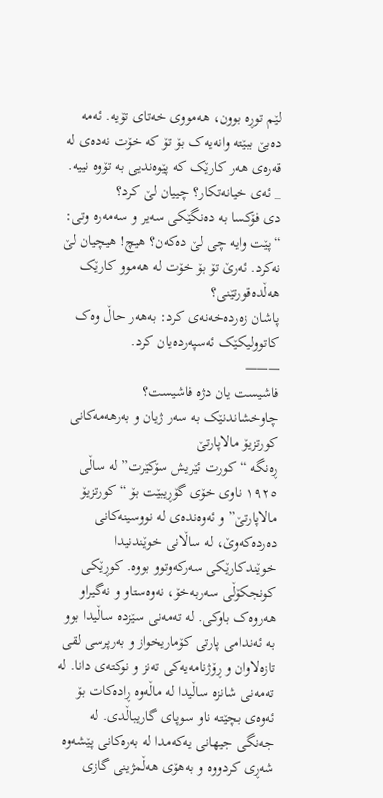لێم توڕە بوون، هەمووی خەتای تۆیە. ئەمە دەبێ ببێتە وانەیەک بۆ تۆ کە خۆت نەدەی لە قەرەی هەر کارێک کە پێوەندیی بە تۆوە نییە.
_ ئەی خیانەتکار؟ چییان لێ کرد؟
دی فۆکسا بە دەنگێکی سەیر و سەمەرە وتی: “پێت وایە چی لێ دەکەن؟ هیچ! هیچیان لێ نەکرد. ئەرێ تۆ بۆ خۆت لە هەموو کارێک هەڵدەقورتێنی؟
پاشان زەردەخەنەی کرد: بەهەر حاڵ وەک کاتوولیکێک ئەسپەردەیان کرد.
———
فاشیست یان دژە فاشیست؟
چاوخشاندنێک بە سەر ژیان و بەرهەمەکانی کورتزیۆ مالاپارتێ
ڕەنگە “کورت ئێریش سۆکێرت” لە ساڵی ١٩٢٥ ناوی خۆی گۆڕیبێت بۆ “کورتزیۆ مالاپارتێ” و ئەوەندەی لە نووسینەکانی دەردەکەوێ، لە ساڵانی خوێندنیدا خوێندکارێکی سەرکەوتوو بووە. کوڕێکی کونجکۆڵی سەربەخۆ، نەوەستاو و نەگیراو هەروەک باوکی. له تەمەنی سێزده ساڵیدا بوو بە ئەندامی پارتی کۆماریخواز و بەرپرسی لقی تازەلاوان و ڕۆژنامەیەکی تەنز و نوکتەی دانا. لە تەمەنی شانزە ساڵیدا لە ماڵەوە ڕادەکات بۆ ئەوەی بچێتە ناو سوپای گاریباڵدی. لە جەنگی جیهانی یەکەمدا لە بەرەکانی پێشەوە شەڕی کردووە و بەهۆی هەڵمژینی گازی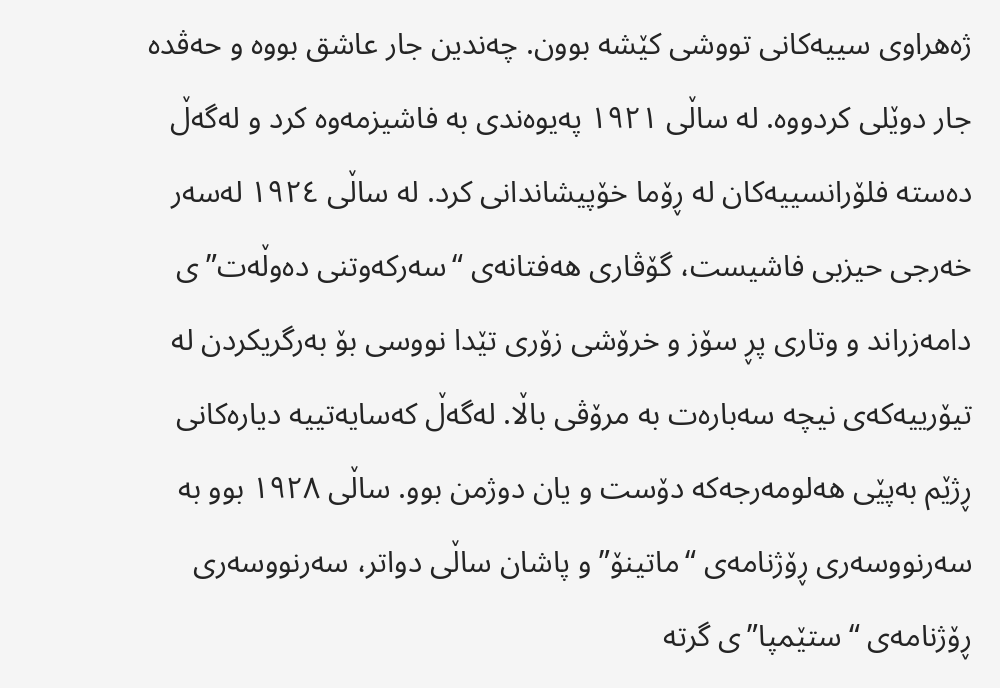ژەهراوی سییەکانی تووشی کێشە بوون. چەندین جار عاشق بووە و حەڤدە جار دوێلی کردووە. لە ساڵی ١٩٢١ پەیوەندی بە فاشیزمەوە کرد و لەگەڵ دەستە فلۆرانسییەکان لە ڕۆما خۆپیشاندانی کرد. لە ساڵی ١٩٢٤ لەسەر خەرجی حیزبی فاشیست، گۆڤاری هەفتانەی “سەرکەوتنی دەوڵەت”ی دامەزراند و وتاری پڕ سۆز و خرۆشی زۆری تێدا نووسی بۆ بەرگریکردن لە تیۆرییەکەی نیچە سەبارەت بە مرۆڤی باڵا. لەگەڵ کەسایەتییە دیارەکانی ڕژێم بەپێی هەلومەرجەکە دۆست و یان دوژمن بوو. ساڵی ١٩٢٨ بوو بە سەرنووسەری ڕۆژنامەی “ماتینۆ” و پاشان ساڵی دواتر، سەرنووسەری ڕۆژنامەی “ستێمپا”ی گرتە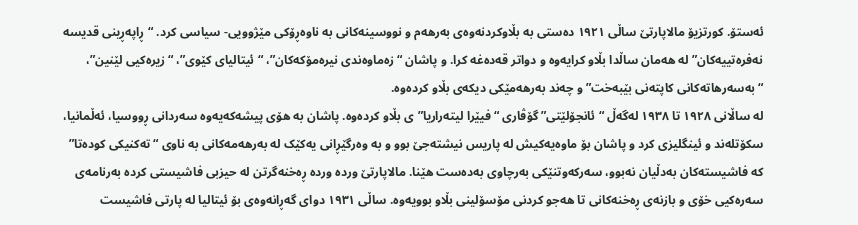ئەستۆ. کورتزیۆ مالاپارتێ ساڵی ١٩٢١ دەستی بە بڵاوکردنەوەی بەرهەم و نووسینەکانی بە ناوەڕۆکی مێژوویی- سیاسی کرد. “ڕاپەڕینی قدیسە نەفرەتییەکان” لە هەمان ساڵدا بڵاو کرایەوە و دواتر قەدەغە کرا. و پاشان “زەماوەندی نیرەمۆکەکان”، “ئیتالیای کێوی”، “زیرەکیی لێنین”، “بەسەرهاتەکانی کاپتەنی بێبەخت” و چەند بەرهەمێکی دیکەی بڵاو کردەوە.
لە ساڵانی ١٩٢٨ تا ١٩٣٨ لەگەڵ “ئانجۆلێتی” گۆڤاری “فیێرا لیتەراریا”ی بڵاو کردەوە. پاشان بە هۆی پیشەکەیەوە سەردانی ڕووسیا، ئەڵمانیا، سکۆتلەند و ئینگلیزی کرد و پاشان بۆ ماوەیەکیش لە پاریس نیشتەجێ بوو و بە وەرگێڕانی یەکێک لە بەرهەمەکانی بە ناوی “تەکنیکی کودەتا” کە فاشیستەکان بەدڵیان نەبوو، سەرکەوتنێکی بەرچاوی بەدەست هێنا. مالاپارتێ وردە وردە ڕەخنەگرتن لە حیزبی فاشیستی کردە بەرنامەی سەرەکیی خۆی و بازنەی ڕەخنەکانی تا هەجو کردنی مۆسۆلینی بڵاو بوویەوە. ساڵی ١٩٣١ دوای گەڕانەوەی بۆ ئیتالیا لە پارتی فاشیست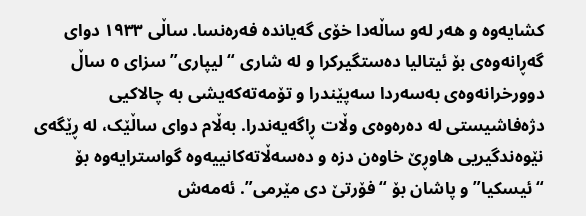کشایەوە و هەر لەو ساڵەدا خۆی گەیاندە فەرەنسا. ساڵی ١٩٣٣ دوای گەڕانەوەی بۆ ئیتالیا دەستگیرکرا و لە شاری “لیپاری” سزای ٥ ساڵ دوورخرانەوەی بەسەردا سەپێندرا و تۆمەتەکەیشی بە چالاکیی دژەفاشیستی لە دەرەوەی وڵات ڕاگەیەندرا. بەڵام دوای ساڵێک، لە ڕێگەی نێوەندگیریی هاوڕێ خاوەن دزە و دەسەڵاتەکانییەوە گواسترایەوە بۆ “ئیسکیا” و پاشان بۆ “فۆرتێ دی مێرمی”. ئەمەش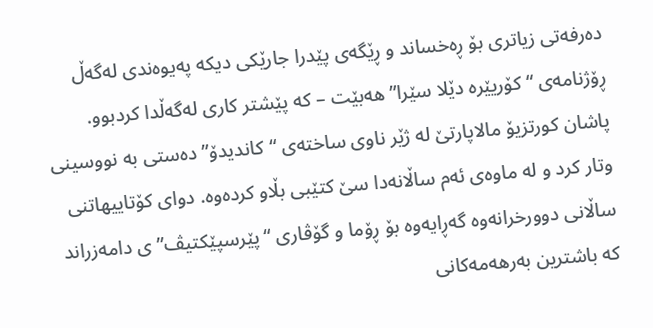دەرفەتی زیاتری بۆ ڕەخساند و ڕێگەی پێدرا جارێکی دیکە پەیوەندی لەگەڵ ڕۆژنامەی “کۆریێرە دێلا سێرا” هەبێت – کە پێشتر کاری لەگەڵدا کردبوو. پاشان کورتزیۆ مالاپارتێ لە ژێر ناوی ساختەی “کاندیدۆ” دەستی بە نووسینی وتار کرد و لە ماوەی ئەم ساڵانەدا سێ کتێبی بڵاو کردەوە. دوای کۆتاییهاتنی ساڵانی دوورخرانەوە گەڕایەوە بۆ ڕۆما و گۆڤاری “پێرسپێکتیڤ”ی دامەزراند کە باشترین بەرهەمەکانی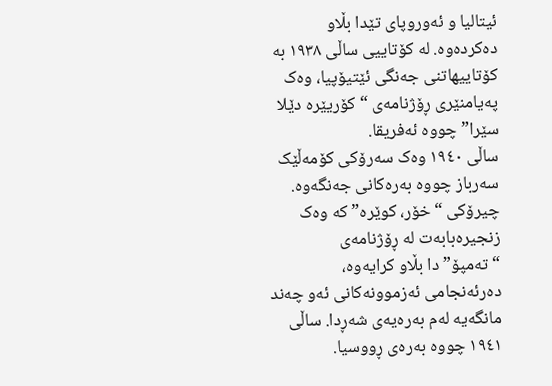ئیتالیا و ئەوروپای تێدا بڵاو دەکردەوە. لە کۆتاییی ساڵی ١٩٣٨ بە کۆتاییهاتنی جەنگی ئێتیۆپیا، وەک پەیامنێری ڕۆژنامەی “کۆریێرە دێلا سێرا” چووە ئەفریقا.
ساڵی ١٩٤٠ وەک سەرۆکی کۆمەڵێک سەرباز چووە بەرەکانی جەنگەوە. چیرۆکی “خۆر، کوێرە” کە وەک زنجیرەبابەت لە ڕۆژنامەی “تەمپۆ”دا بڵاو کرایەوە، دەرئەنجامی ئەزموونەکانی ئەو چەند مانگەیە لەم بەرەیەی شەڕدا. ساڵی ١٩٤١ چووە بەرەی ڕووسیا.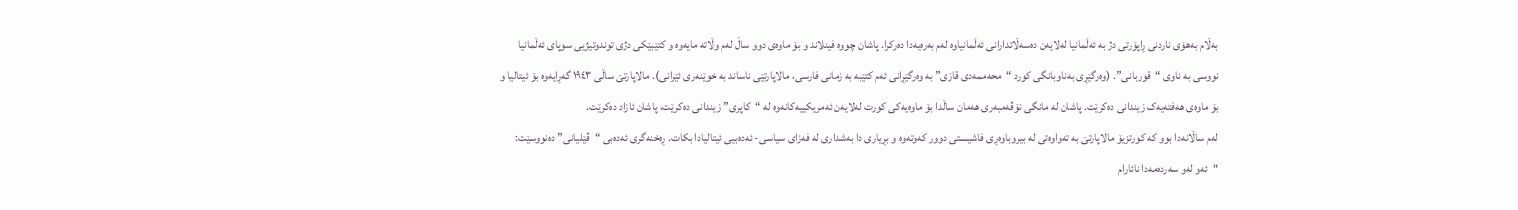بەڵام بەهۆی ناردنی ڕاپۆرتی دژ بە ئەڵمانیا لەلایەن دەسەڵاتدارانی ئەڵمانیاوە لەم بەرەیەدا دەرکرا. پاشان چووە فینلاند و بۆ ماوەی دوو ساڵ لەم وڵاتە مایەوە و کتێبێکی دژی توندوتیژیی سوپای ئەڵمانیا نووسی بە ناوی “قوربانی”. (وەرگێڕی بەناوبانگی کورد “محەممەدی قازی” بە وەرگێڕانی ئەم کتێبە بە زمانی فارسی، مالاپارتێی ناساند بە خوێنەری ئێرانی). مالاپارتێ ساڵی ١٩٤٣ گەڕایەوە بۆ ئیتالیا و بۆ ماوەی هەفتەیەک زیندانی دەکرێت. پاشان لە مانگی نۆڤەمبەری هەمان ساڵدا بۆ ماوەیەکی کورت لەلایەن ئەمریکییەکانەوە لە “کاپری” زیندانی دەکرێت، پاشان ئازاد دەکرێت.
لەم ساڵانەدا بوو کە کورتزیۆ مالاپارتێ بە تەواوەتی لە بیروباوەڕی فاشیستی دوور کەوتەوە و بڕیاری دا بەشداری لە فەزای سیاسی- ئەدەبیی ئیتالیادا بکات. ڕەخنەگری ئەدەبی “ڤێلیانی” دەنووسێت: “ئەو لەو سەردەمەدا نائارام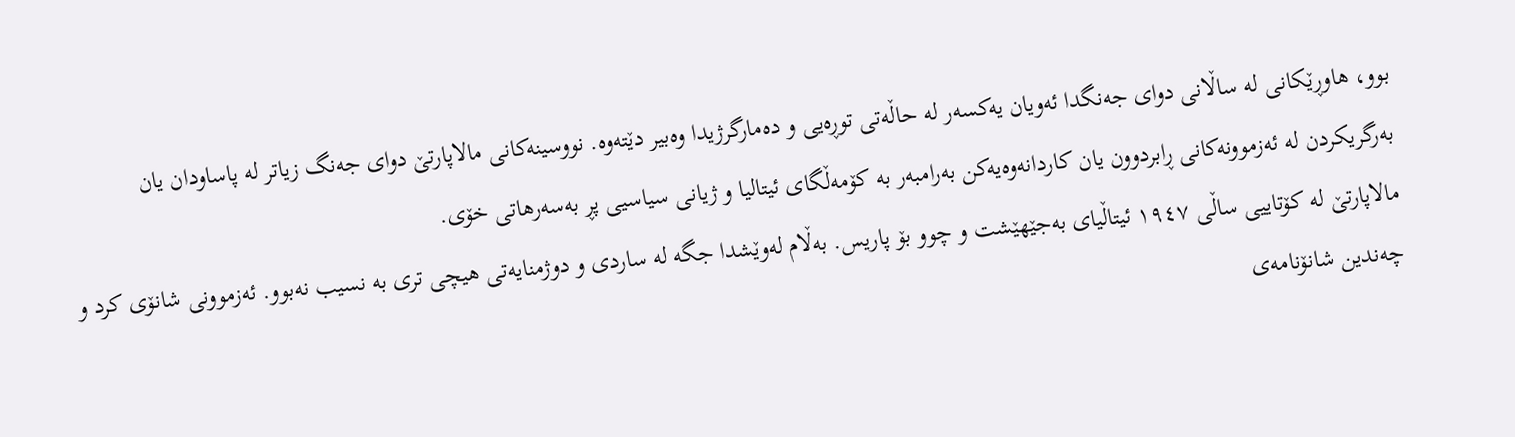بوو، هاوڕێکانی لە ساڵانی دوای جەنگدا ئەویان یەکسەر لە حاڵەتی توڕەیی و دەمارگرژیدا وەبیر دێتەوە. نووسینەکانی مالاپارتێ دوای جەنگ زیاتر لە پاساودان یان بەرگریکردن لە ئەزموونەکانی ڕابردوون یان کاردانەوەیەکن بەرامبەر بە کۆمەڵگای ئیتالیا و ژیانی سیاسیی پڕ بەسەرهاتی خۆی.
مالاپارتێ لە کۆتاییی ساڵی ١٩٤٧ ئیتاڵیای بەجێهێشت و چوو بۆ پاریس. بەڵام لەوێشدا جگە لە ساردی و دوژمنایەتی هیچی تری بە نسیب نەبوو. ئەزموونی شانۆی کرد و چەندین شانۆنامەی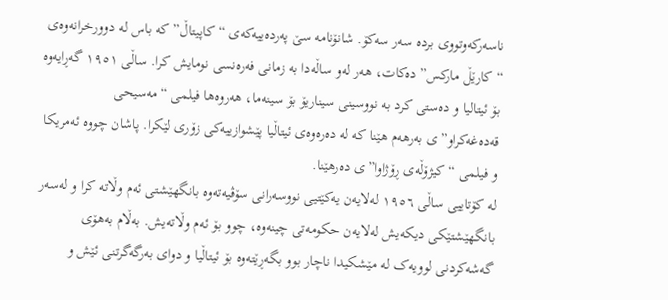ناسەرکەوتووی بردە سەر سەکۆ. شانۆنامە سێ پەردەییەکەی “کاپیتاڵ” کە باس لە دوورخرانەوەی “کارێڵ مارکس” دەکات، هەر لەو ساڵەدا بە زمانی فەرەنسی نومایش کرا. ساڵی ١٩٥١ گەڕایەوە بۆ ئیتالیا و دەستی کرد بە نووسینی سیناریۆ بۆ سینەما، هەروەها فیلمی “مەسیحی قەدەغەکراو”ی بەرهەم هێنا کە لە دەرەوەی ئیتاڵیا پێشوازییەکی زۆری لێکرا. پاشان چووە ئەمریکا و فیلمی “کیژۆڵەی ڕۆژاوا”ی دەرهێنا.
لە کۆتاییی ساڵی ١٩٥٦ لەلایەن یەکێتیی نووسەرانی سۆڤیەتەوە بانگهێشتی ئەم وڵاتە کرا و لەسەر بانگهێشتێکی دیکەیش لەلایەن حکومەتی چینەوە، چوو بۆ ئەم وڵاتەیش. بەڵام بەهۆی گەشەکردنی لوویەک لە مێشکیدا ناچار بوو بگەڕێتەوە بۆ ئیتاڵیا و دوای بەرگەگرتنی ئێش و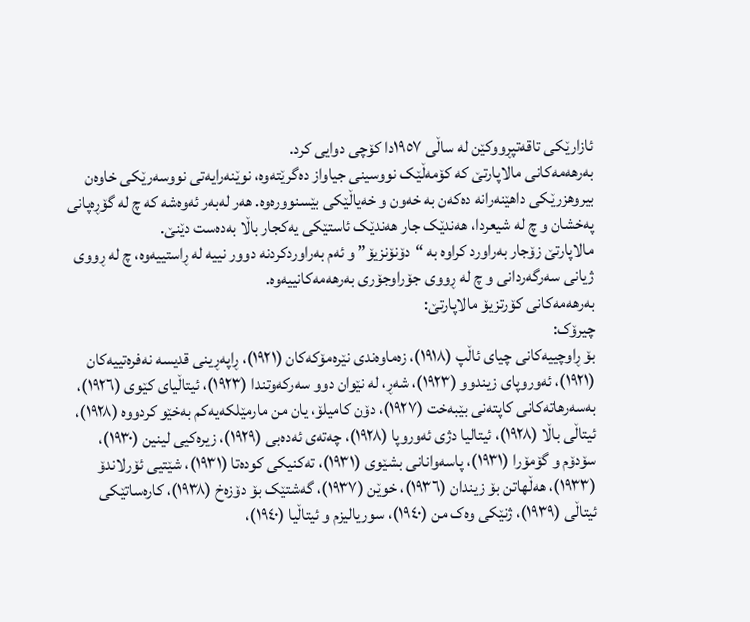ئازارێکی تاقەتپڕووکێن لە ساڵی ١٩٥٧دا کۆچی دوایی کرد.
بەرهەمەکانی مالاپارتێ کە کۆمەڵێک نووسینی جیاواز دەگرێتەوە، نوێنەرایەتی نووسەرێکی خاوەن بیروهزرێکی داهێنەرانە دەکەن بە خەون و خەیاڵێکی بێسنوورەوە. هەر لەبەر ئەوەشە کە چ لە گۆڕەپانی پەخشان و چ لە شیعردا، هەندێک جار هەندێک ئاستێکی یەکجار باڵا بەدەست دێنێ.
مالاپارتێ زۆجار بەراورد کراوە بە “دۆنۆنزیۆ” و ئەم بەراوردکردنە دوور نییە لە ڕاستییەوە، چ لە ڕووی ژیانی سەرگەردانی و چ لە ڕووی جۆراوجۆری بەرهەمەکانییەوە.
بەرهەمەکانی کۆرتزیۆ مالاپارتێ:
چیرۆک:
بۆ ڕاوچییەکانی چیای ئاڵپ (١٩١٨)، زەماوەندی نێرەمۆکەکان (١٩٢١)، ڕاپەڕینی قدیسە نەفرەتییەکان (١٩٢١)، ئەوروپای زیندوو (١٩٢٣)، شەڕ، لە نێوان دوو سەرکەوتندا (١٩٢٣)، ئیتاڵیای کێوی (١٩٢٦)، بەسەرهاتەکانی کاپتەنی بێبەخت (١٩٢٧)، دۆن کامیلۆ، یان من مارمێلکەیەکم بەخێو کردووە (١٩٢٨)، ئیتاڵی باڵا (١٩٢٨)، ئیتالیا دژی ئەوروپا (١٩٢٨)، چەتەی ئەدەبی (١٩٢٩)، زیرەکیی لینین (١٩٣٠)، سۆدۆم و گۆمۆرا (١٩٣١)، پاسەوانانی بشێوی (١٩٣١)، تەکنیکی کودەتا (١٩٣١)، شێتیی ئۆرلاندۆ (١٩٣٣)، هەڵهاتن بۆ زیندان (١٩٣٦)، خوێن (١٩٣٧)، گەشتێک بۆ دۆزەخ (١٩٣٨)، کارەساتێکی ئیتاڵی (١٩٣٩)، ژنێکی وەک من (١٩٤٠)، سوریالیزم و ئیتاڵیا (١٩٤٠)،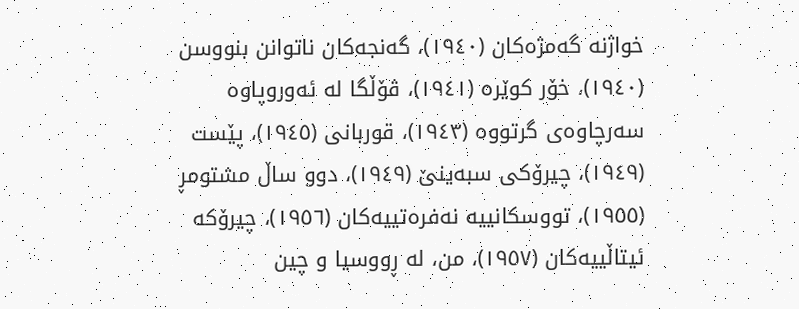خواژنە گەمژەکان (١٩٤٠)، گەنجەکان ناتوانن بنووسن (١٩٤٠)، خۆر کوێرە (١٩٤١)، ڤۆڵگا لە ئەوروپاوە سەرچاوەی گرتووە (١٩٤٣)، قوربانی (١٩٤٥)، پێست (١٩٤٩)، چیرۆکی سبەینێ (١٩٤٩)، دوو ساڵ مشتومڕ (١٩٥٥)، تووسکانییە نەفرەتییەکان (١٩٥٦)، چیرۆکە ئیتاڵییەکان (١٩٥٧)، من، لە ڕووسیا و چین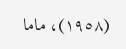(١٩٥٨)، ماما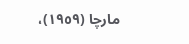مارچا (١٩٥٩)،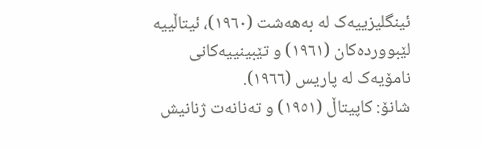ئینگلیزییەک لە بەهەشت (١٩٦٠)، ئیتاڵییە لێبووردەکان (١٩٦١) و تێبینییەکانی نامۆیەک لە پاریس (١٩٦٦).
شانۆ: کاپیتاڵ (١٩٥١) و تەنانەت ژنانیش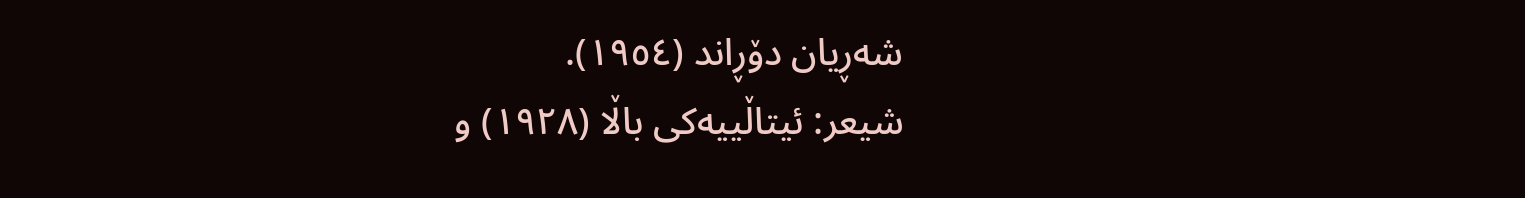شەڕیان دۆڕاند (١٩٥٤).
شیعر: ئیتاڵییەکی باڵا (١٩٢٨) و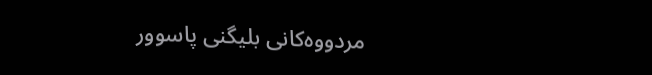مردووەکانی بلیگنی پاسوور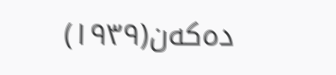دەکەن(١٩٣٩)